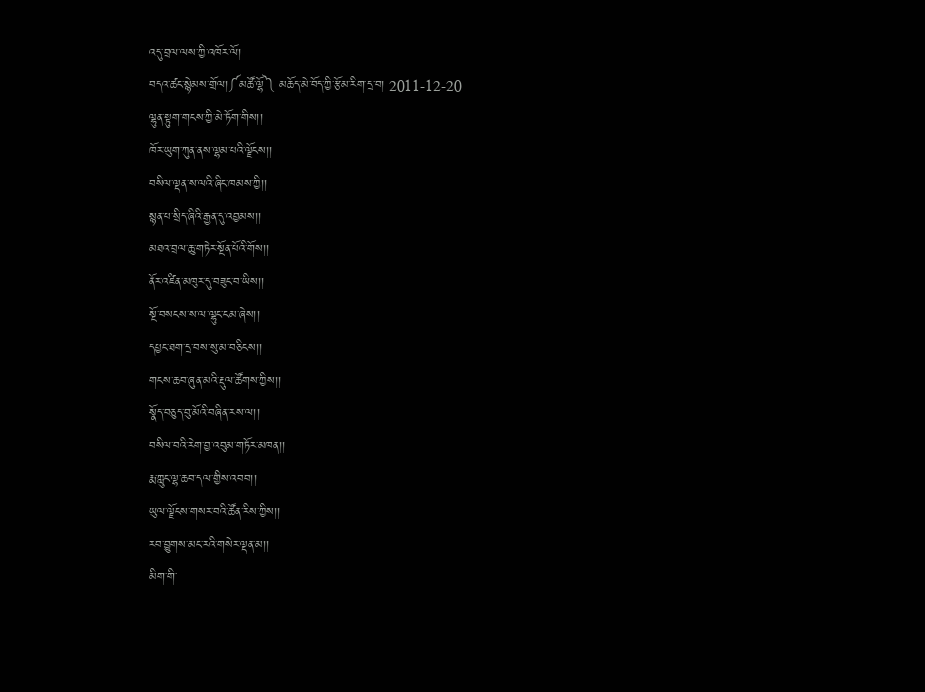འདུ་བྲལ་ལས་ཀྱི་འཁོར་ལོ།
བདའ་ཚང་སྙེམས་གྲོལ།༼མཚོ་ལྷོ༽ མཆོད་མེ་བོད་ཀྱི་རྩོམ་རིག་དྲ་བ། 2011-12-20
ལྷུན་སྟུག་གངས་ཀྱི་མེ་ཏོག་གིས།།
ཁོར་ཡུག་ཀུན་ནས་ལྷམ་པའི་ལྗོངས།།
བསིལ་ལྡན་ས་ལའི་ཞིང་ཁམས་ཀྱི།།
སྙན་པ་སྲིད་ཞིའི་རྒྱན་དུ་འབྱམས།།
མཐའ་བྲལ་ཆུ་གཏེར་སྔོན་པོའི་གོས།།
ནོར་འཛིན་མཁུར་དུ་བཟུང་བ་ཡིས།།
སྔོ་བསངས་ས་ལ་ལྷུང་ངམ་ཞེས།།
དཔྱང་ཐག་དྲ་བས་སུ་མ་བཅིངས།།
གངས་ཆབ་ཞུན་མའི་རྡུལ་ཚོགས་ཀྱིས།།
སྣོད་བཅུད་བུ་མོའི་བཞིན་རས་ལ།།
བསིལ་བའི་རེག་བྱ་འབུམ་གཏོར་མཁན།།
རྨ་ཀླུང་ལྷ་ཆབ་དལ་གྱིས་འབབ།།
ཡུལ་ལྗོངས་གསར་བའི་ཚོན་རིས་ཀྱིས།།
རབ་བྱུགས་མང་རའི་གསེར་ལྡན་མ།།
མིག་གི་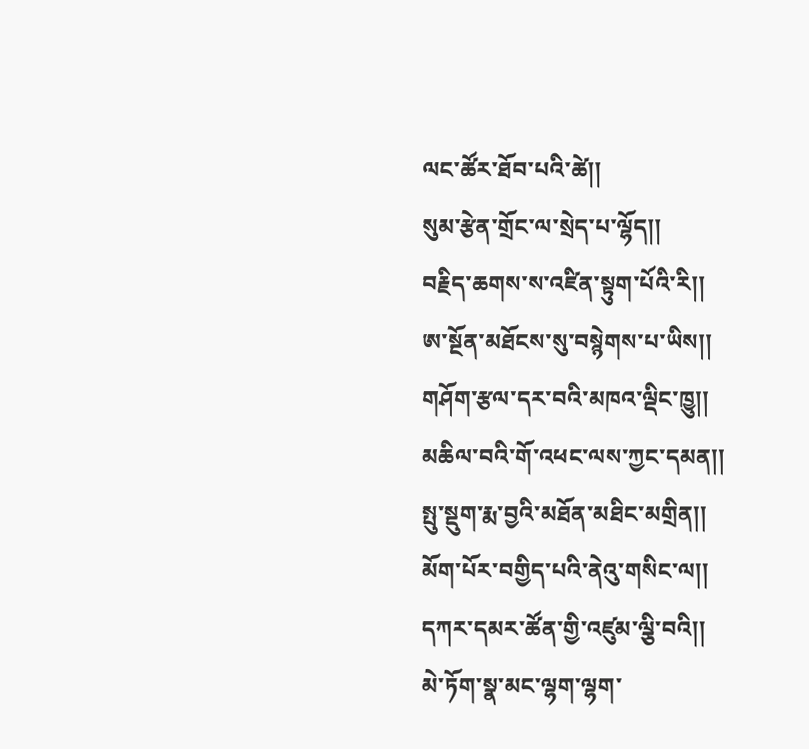ལང་ཚོར་ཐོབ་པའི་ཚེ།།
སུམ་རྩེན་གྲོང་ལ་སྲེད་པ་ལྷོད།།
བརྗིད་ཆགས་ས་འཛིན་སྟུག་པོའི་རི།།
ཨ་སྔོན་མཐོངས་སུ་བསྙེགས་པ་ཡིས།།
གཤོག་རྩལ་དར་བའི་མཁའ་ལྡིང་ཁྱུ།།
མཆིལ་བའི་གོ་འཕང་ལས་ཀྱང་དམན།།
སྤུ་སྡུག་རྨ་བྱའི་མཐོན་མཐིང་མགྲིན།།
མོག་པོར་བགྱིད་པའི་ནེའུ་གསིང་ལ།།
དཀར་དམར་ཚོན་གྱི་འཛུམ་ལྕི་བའི།།
མེ་ཏོག་སྣ་མང་ལྷག་ལྷག་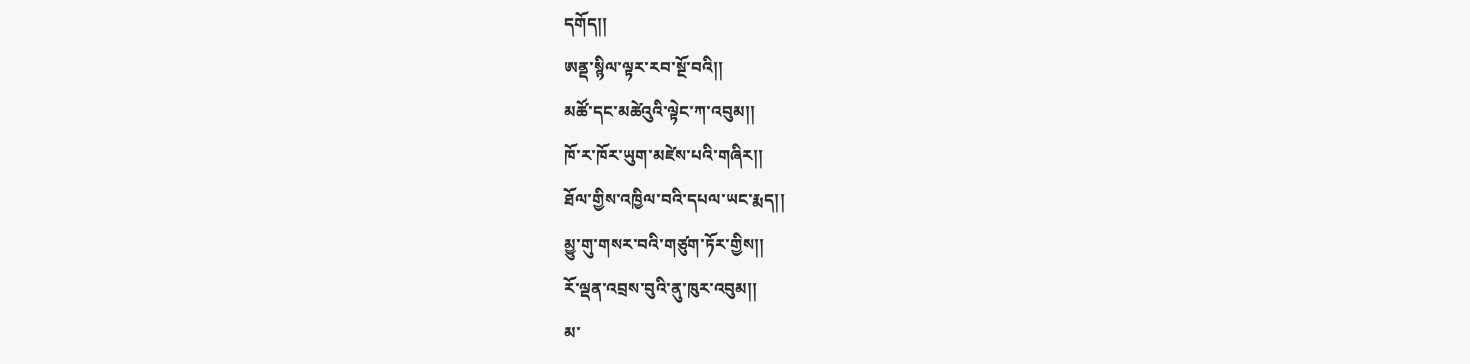དགོད།།
ཨནྡ་སྙིལ་ལྟར་རབ་སྔོ་བའི།།
མཚོ་དང་མཚེའུའི་ལྟེང་ཀ་འབུམ།།
ཁོ་ར་ཁོར་ཡུག་མཛེས་པའི་གཞིར།།
ཐོལ་གྱིས་འཁྱིལ་བའི་དཔལ་ཡང་རྨད།།
མྱུ་གུ་གསར་བའི་གཙུག་ཏོར་གྱིས།།
རོ་ལྡན་འབྲས་བུའི་ནུ་ཁུར་འབུམ།།
མ་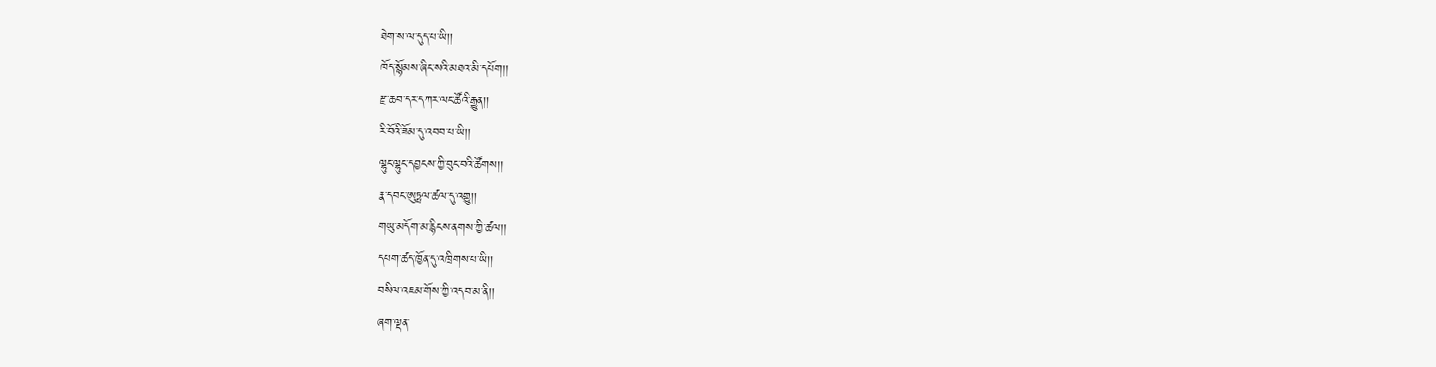ཐེག་ས་ལ་དུད་པ་ཡི།།
ཁོད་སྙོམས་ཞིང་སའི་མཐའ་མི་དཔོག།།
རྫ་ཆབ་དར་དཀར་ལང་ཚོའི་རྒྱུན།།
རི་བོའི་ཟོམ་དུ་འབབ་པ་ཡི།།
ལྷུང་ལྷུང་དབྱངས་ཀྱི་བུང་བའི་ཚོགས།།
རྣ་དབང་ཨུཏྤལ་ཚལ་དུ་འགྱུ།།
གཡུ་མདོག་མ་རྙིངས་ནགས་ཀྱི་ཚལ།།
དཔག་ཚད་ཁྱོན་དུ་འཁྲིགས་པ་ཡི།།
བསིལ་འཇམ་གོས་ཀྱི་འདབ་མ་ནི།།
ཞག་ལྡན་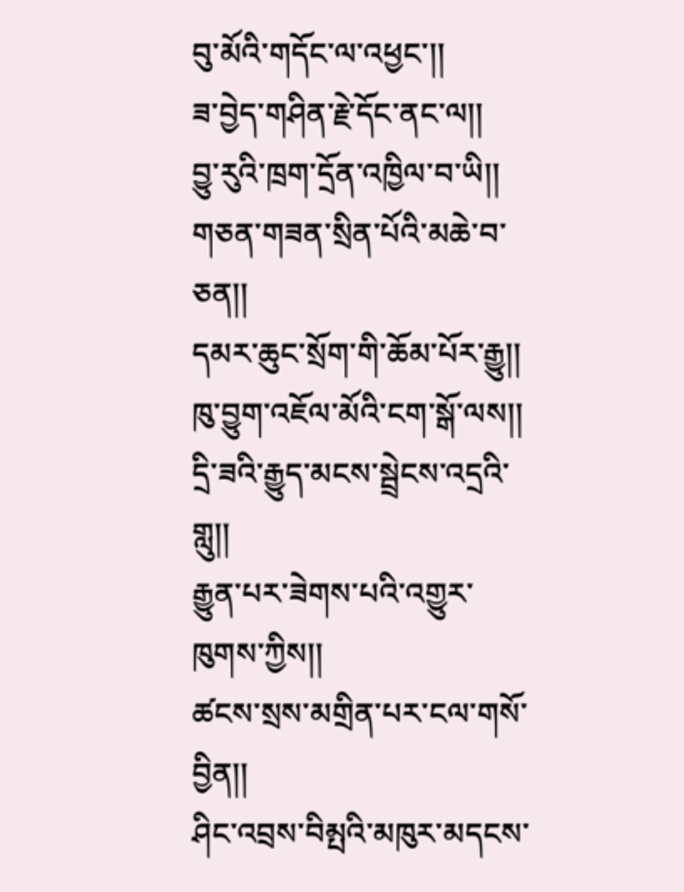བུ་མོའི་གདོང་ལ་འཕྱང་།།
ཟ་བྱེད་གཤིན་རྗེ་དོང་ནང་ལ།།
བྱུ་རུའི་ཁྲག་དྲོན་འཁྱིལ་བ་ཡི།།
གཅན་གཟན་སྲིན་པོའི་མཆེ་བ་ཅན།།
དམར་ཆུང་སྲོག་གི་ཆོམ་པོར་རྒྱུ།།
ཁུ་བྱུག་འཇོལ་མོའི་ངག་སྒོ་ལས།།
དྲི་ཟའི་རྒྱུད་མངས་སྦྲེངས་འདྲའི་གླུ།།
རྒྱུན་པར་ཟེགས་པའི་འགྱུར་ཁུགས་ཀྱིས།།
ཚངས་སྲས་མགྲིན་པར་ངལ་གསོ་བྱིན།།
ཤིང་འབྲས་བིམྤའི་མཁུར་མདངས་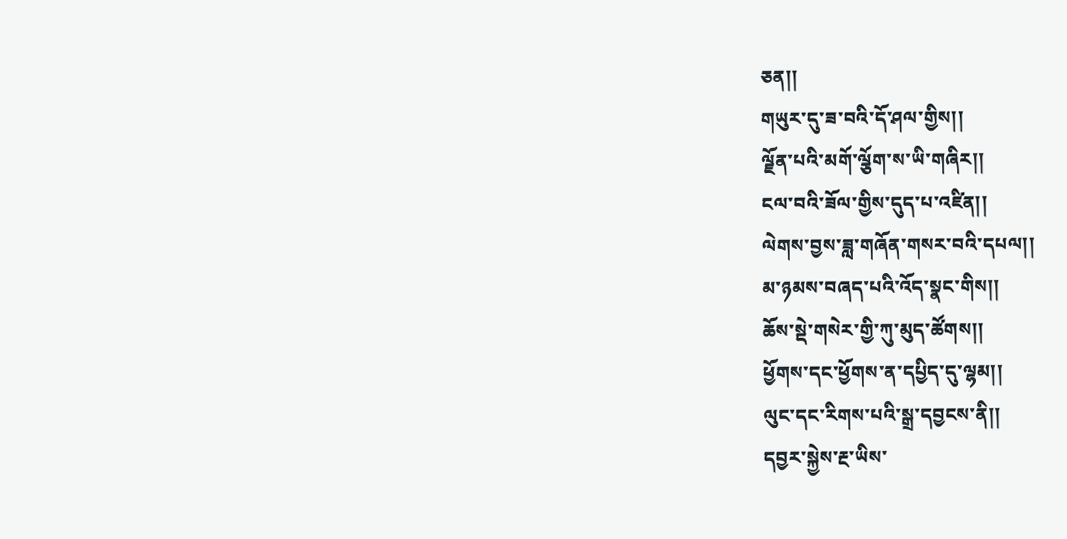ཅན།།
གཡུར་དུ་ཟ་བའི་དོ་ཤལ་གྱིས།།
ལྗོན་པའི་མགོ་ལྕོག་ས་ཡི་གཞིར།།
ངལ་བའི་ཟོལ་གྱིས་དུད་པ་འཛིན།།
ལེགས་བྱས་ཟླ་གཞོན་གསར་བའི་དཔལ།།
མ་ཉམས་བཞད་པའི་འོད་སྣང་གིས།།
ཆོས་སྡེ་གསེར་གྱི་ཀུ་མུད་ཚོགས།།
ཕྱོགས་དང་ཕྱོགས་ན་དཔྱིད་དུ་ལྷམ།།
ལུང་དང་རིགས་པའི་སྒྲ་དབྱངས་ནི།།
དབྱར་སྐྱེས་རྔ་ཡིས་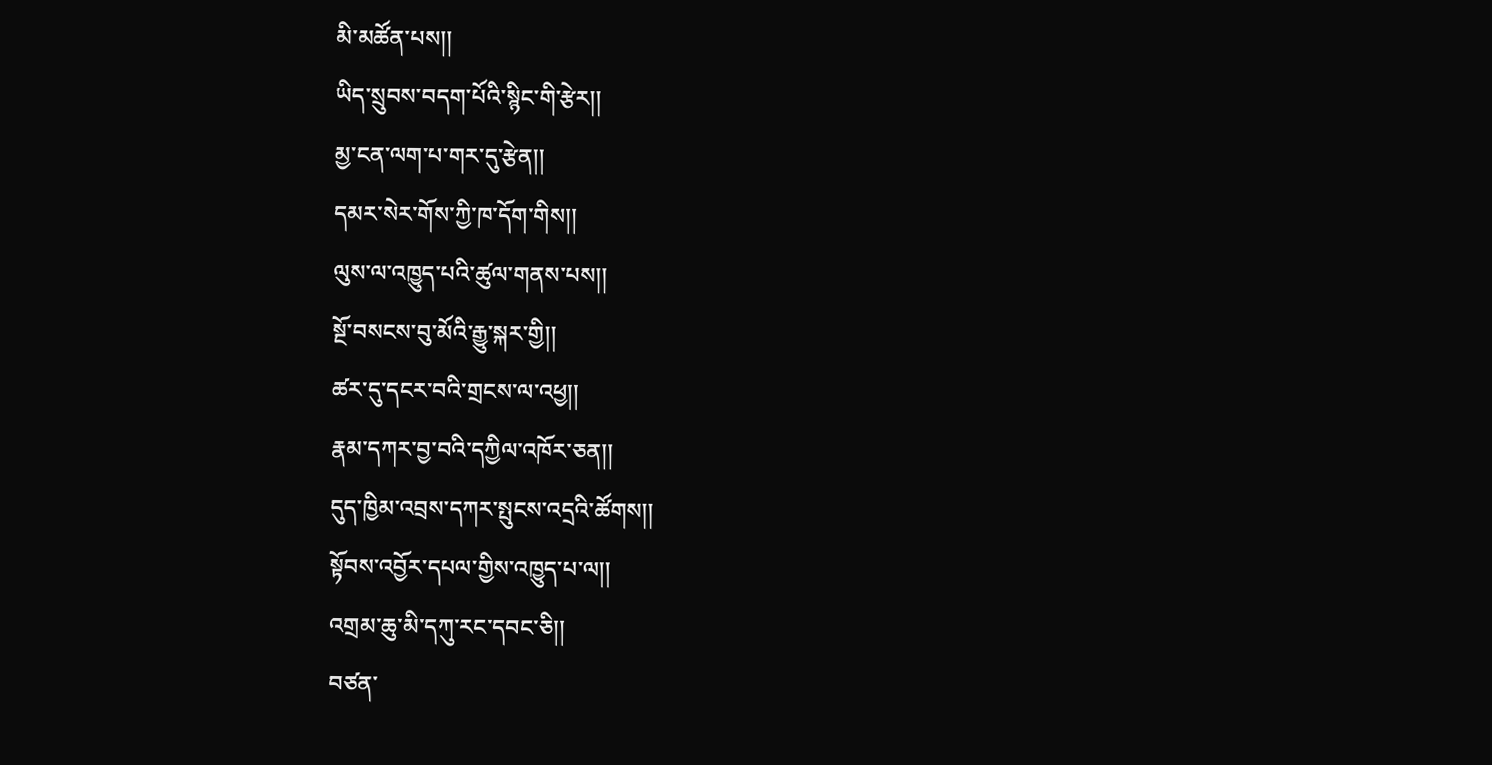མི་མཚོན་པས།།
ཡིད་སྲུབས་བདག་པོའི་སྙིང་གི་རྩེར།།
མྱ་ངན་ལག་པ་གར་དུ་རྩེན།།
དམར་སེར་གོས་ཀྱི་ཁ་དོག་གིས།།
ལུས་ལ་འཁྱུད་པའི་ཚུལ་གནས་པས།།
སྔོ་བསངས་བུ་མོའི་རྒྱུ་སྐར་གྱི།།
ཚར་དུ་དངར་བའི་གྲངས་ལ་འཕྱ།།
རྣམ་དཀར་བྱ་བའི་དཀྱིལ་འཁོར་ཅན།།
དུད་ཁྱིམ་འབྲས་དཀར་སྤུངས་འདྲའི་ཚོགས།།
སྟོབས་འབྱོར་དཔལ་གྱིས་འཁྱུད་པ་ལ།།
འགྲམ་ཆུ་མི་དཀུ་རང་དབང་ཅི།།
བཙན་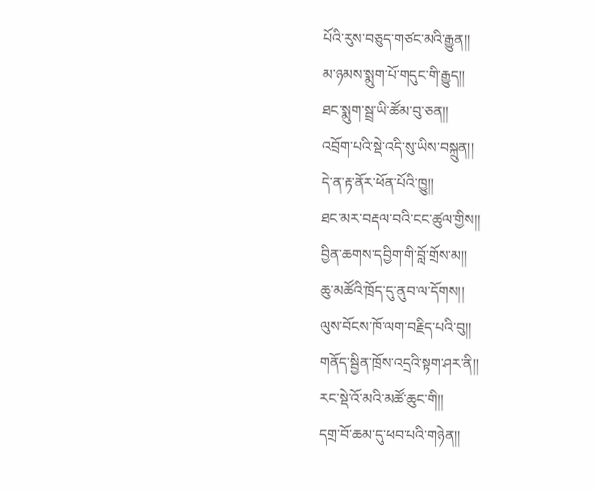པོའི་རུས་བཅུད་གཙང་མའི་རྒྱུན།།
མ་ཉམས་སྨུག་པོ་གདུང་གི་རྒྱུད།།
ཐང་སྨུག་སྦྲ་ཡི་ཚོམ་བུ་ཅན།།
འབྲོག་པའི་སྡེ་འདི་སུ་ཡིས་བསྐྲུན།།
དེ་ན་རྟ་ནོར་ཕོན་པོའི་ཁྱུ།།
ཐང་མར་བརྡལ་བའི་ངང་ཚུལ་གྱིས།།
བྱིན་ཆགས་དབྱིག་གི་བློ་གྲོས་མ།།
ཆུ་མཚོའི་ཁྲོད་དུ་ནུབ་ལ་དོགས།།
ལུས་བོངས་ཁོ་ལག་བརྗིད་པའི་བུ།།
གནོད་སྦྱིན་ཁྲོས་འདྲའི་སྟག་ཤར་ནི།།
རང་སྡེ་འོ་མའི་མཚོ་ཆུང་གི།།
དགྲ་བོ་ཆམ་དུ་ཕབ་པའི་གཉེན།།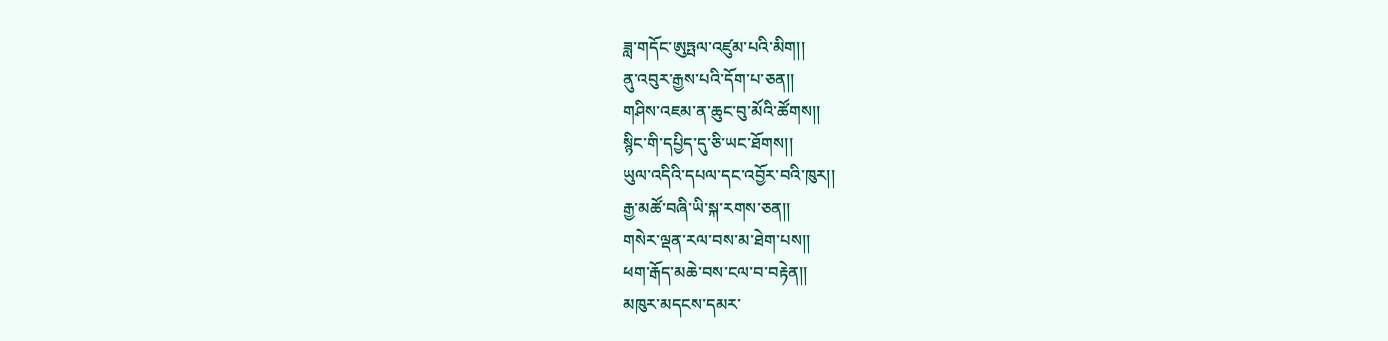ཟླ་གདོང་ཨུཏྤལ་འཛུམ་པའི་མིག།།
ནུ་འབུར་རྒྱས་པའི་དོག་པ་ཅན།།
གཤིས་འཇམ་ན་ཆུང་བུ་མོའི་ཚོགས།།
སྙིང་གི་དཔྱིད་དུ་ཅི་ཡང་ཐོགས།།
ཡུལ་འདིའི་དཔལ་དང་འབྱོར་བའི་ཁུར།།
རྒྱ་མཚོ་བཞི་ཡི་སྐ་རགས་ཅན།།
གསེར་ལྡན་རལ་བས་མ་ཐེག་པས།།
ཕག་རྒོད་མཆེ་བས་ངལ་བ་བརྟེན།།
མཁུར་མདངས་དམར་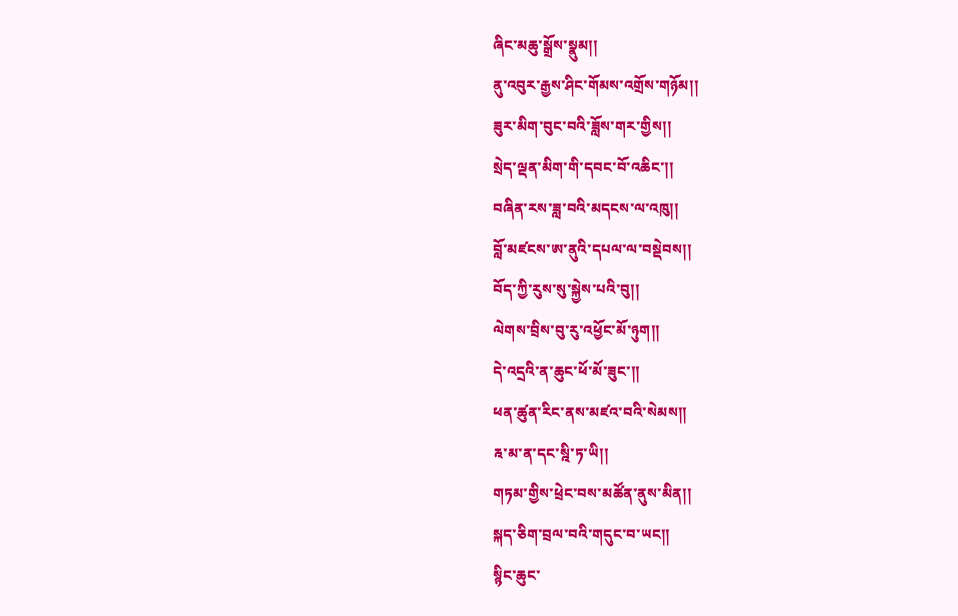ཞིང་མཆུ་སྒྲོས་སྣུམ།།
ནུ་འབུར་རྒྱས་ཤིང་གོམས་འགྲོས་གཉོམ།།
ཟུར་མིག་བུང་བའི་ཟློས་གར་གྱིས།།
སྲེད་ལྡན་མིག་གི་དབང་བོ་འཆིང་།།
བཞིན་རས་ཟླ་བའི་མདངས་ལ་འཁུ།།
བློ་མཛངས་ཨ་ནུའི་དཔལ་ལ་བསྡེབས།།
བོད་ཀྱི་རུས་སུ་སྐྱེས་པའི་བུ།།
ལེགས་བྲིས་བུ་རུ་འཕྱོང་མོ་ཉུག།།
དེ་འདྲའི་ན་ཆུང་ཕོ་མོ་ཟུང་།།
ཕན་ཚུན་རིང་ནས་མཛའ་བའི་སེམས།།
རྰ་མ་ན་དང་སྰི་ཏ་ཡི།།
གཏམ་གྱིས་ཕྲེང་བས་མཚོན་ནུས་མིན།།
སྐད་ཅིག་བྲལ་བའི་གདུང་བ་ཡང།།
སྙིང་ཆུང་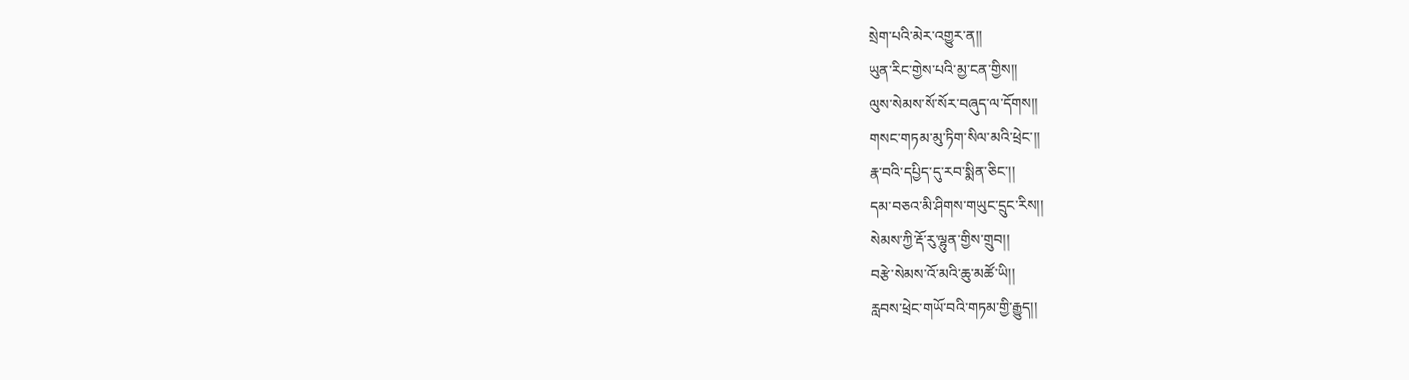སྲེག་པའི་མེར་འགྱུར་ན།།
ཡུན་རིང་གྱེས་པའི་མྱ་ངན་གྱིས།།
ལུས་སེམས་སོ་སོར་བཞུད་ལ་དོགས།།
གསང་གཏམ་མུ་ཏིག་སིལ་མའི་ཕྲེང་།།
རྣ་བའི་དཔྱིད་དུ་རབ་སྨིན་ཅིང་།།
དམ་བཅའ་མི་ཤིགས་གཡུང་དྲུང་རིས།།
སེམས་ཀྱི་རྡོ་རུ་ལྷུན་གྱིས་གྲུབ།།
བརྩེ་སེམས་འོ་མའི་ཆུ་མཚོ་ཡི།།
རླབས་ཕྲེང་གཡོ་བའི་གཏམ་གྱི་རྒྱུད།།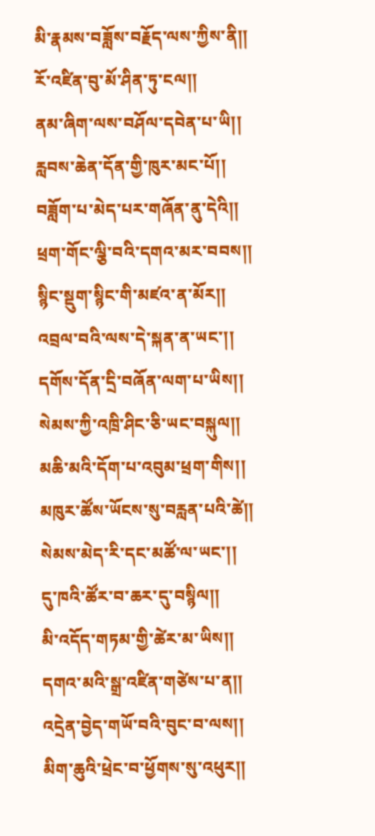མི་རྣམས་བཟློས་བརྗོད་ལས་ཀྱིས་ནི།།
རོ་འཛིན་བུ་མོ་ཤིན་ཏུ་ངལ།།
ནམ་ཞིག་ལས་བཤོལ་དབེན་པ་ཡི།།
རླབས་ཆེན་དོན་གྱི་ཁུར་མང་པོ།།
བཟློག་པ་མེད་པར་གཞོན་ནུ་དེའི།།
ཕྲག་གོང་ལྕི་བའི་དགའ་མར་བབས།།
སྙིང་སྡུག་སྙིང་གི་མཛའ་ན་མོར།།
འབྲལ་བའི་ལས་དེ་སྐན་ན་ཡང་།།
དགོས་དོན་དྲི་བཞོན་ལག་པ་ཡིས།།
སེམས་ཀྱི་འཁྲི་ཤིང་ཅི་ཡང་བསྐུལ།།
མཆི་མའི་དོག་པ་འབུམ་ཕྲག་གིས།།
མཁུར་ཚོས་ཡོངས་སུ་བརླན་པའི་ཚེ།།
སེམས་མེད་རི་དང་མཚོ་ལ་ཡང་།།
དུ་ཁའི་ཚོར་བ་ཆར་དུ་བསྙིལ།།
མི་འདོད་གཏམ་གྱི་ཚེར་མ་ཡིས།།
དགའ་མའི་སྒྲ་འཛིན་གཙེས་པ་ན།།
འདྲེན་བྱེད་གཡོ་བའི་བུང་བ་ལས།།
མིག་ཆུའི་ཕྲེང་བ་ཕྱོགས་སུ་འཕུར།།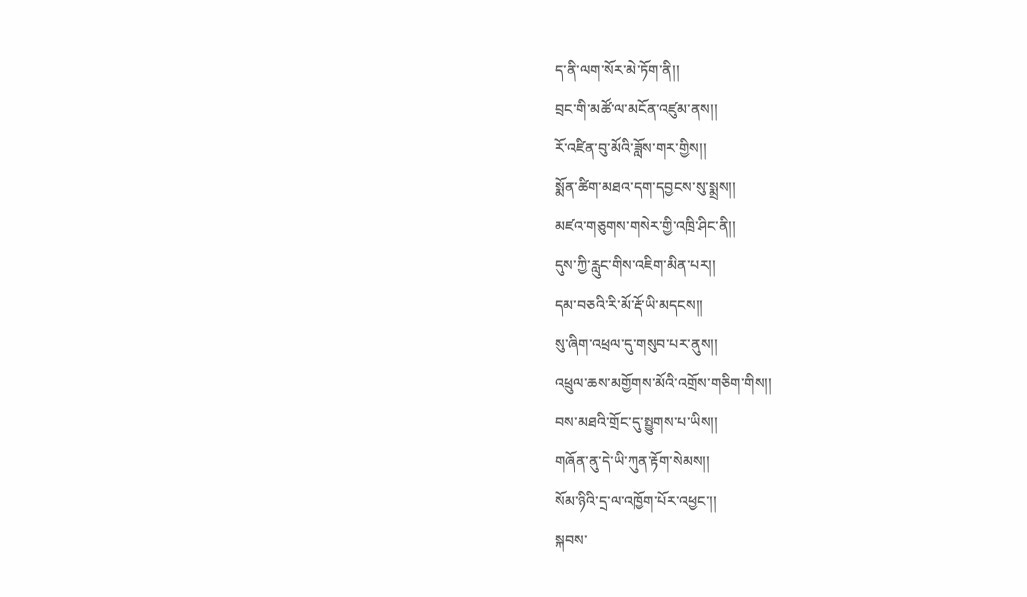ད་ནི་ལག་སོར་མེ་ཏོག་ནི།།
བྲང་གི་མཚོ་ལ་མངོན་འཛུམ་ནས།།
རོ་འཛིན་བུ་མོའི་ཟློས་གར་གྱིས།།
སྨོན་ཚིག་མཐའ་དག་དབྱངས་སུ་སྨྲས།།
མཛའ་གཅུགས་གསེར་གྱི་འཁྲི་ཤིང་ནི།།
དུས་ཀྱི་རླུང་གིས་འཇིག་མིན་པར།།
དམ་བཅའི་རི་མོ་རྡོ་ཡི་མདངས།།
སུ་ཞིག་འཕྲལ་དུ་གསུབ་པར་ནུས།།
འཕྲུལ་ཆས་མགྱོགས་མོའི་འགྲོས་གཅིག་གིས།།
བས་མཐའི་གྲོང་དུ་སྤྱུགས་པ་ཡིས།།
གཞོན་ནུ་དེ་ཡི་ཀུན་རྟོག་སེམས།།
སོམ་ཉིའི་དྲ་ལ་འཁྱོག་པོར་འཕྱང་།།
སྐབས་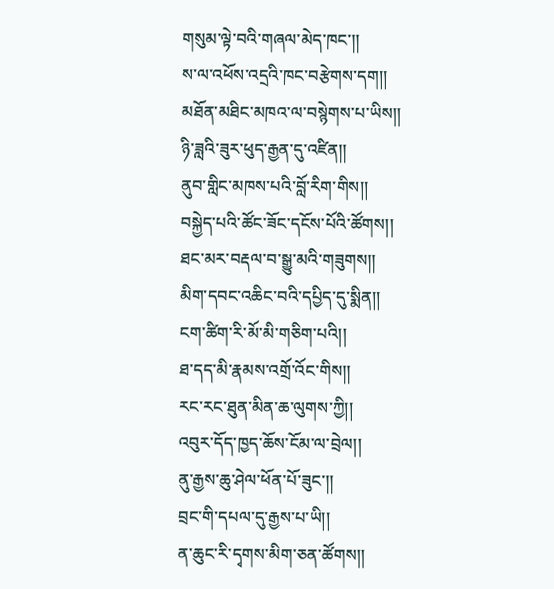གསུམ་ལྟེ་བའི་གཞལ་མེད་ཁང་།།
ས་ལ་འཕོས་འདྲའི་ཁང་བརྩེགས་དག།།
མཐོན་མཐིང་མཁའ་ལ་བསྙེགས་པ་ཡིས།།
ཉི་ཟླའི་ཟུར་ཕུད་རྒྱན་དུ་འཛིན།།
ནུབ་གླིང་མཁས་པའི་བློ་རིག་གིས།།
བསྐྱེད་པའི་ཚོང་ཟོང་དངོས་པོའི་ཚོགས།།
ཐང་མར་བརྡལ་བ་སྒྱུ་མའི་གཟུགས།།
མིག་དབང་འཆིང་བའི་དཔྱིད་དུ་སྨིན།།
ངག་ཚིག་རི་མོ་མི་གཅིག་པའི།།
ཐ་དད་མི་རྣམས་འགྲོ་འོང་གིས།།
རང་རང་ཐུན་མིན་ཆ་ལུགས་ཀྱི།།
འབུར་དོད་ཁྱད་ཆོས་ངོམ་ལ་བྲེལ།།
ནུ་རྒྱས་ཆུ་ཤེལ་ཕོན་པོ་ཟུང་།།
བྲང་གི་དཔལ་དུ་རྒྱས་པ་ཡི།།
ན་ཆུང་རི་དྭགས་མིག་ཅན་ཚོགས།།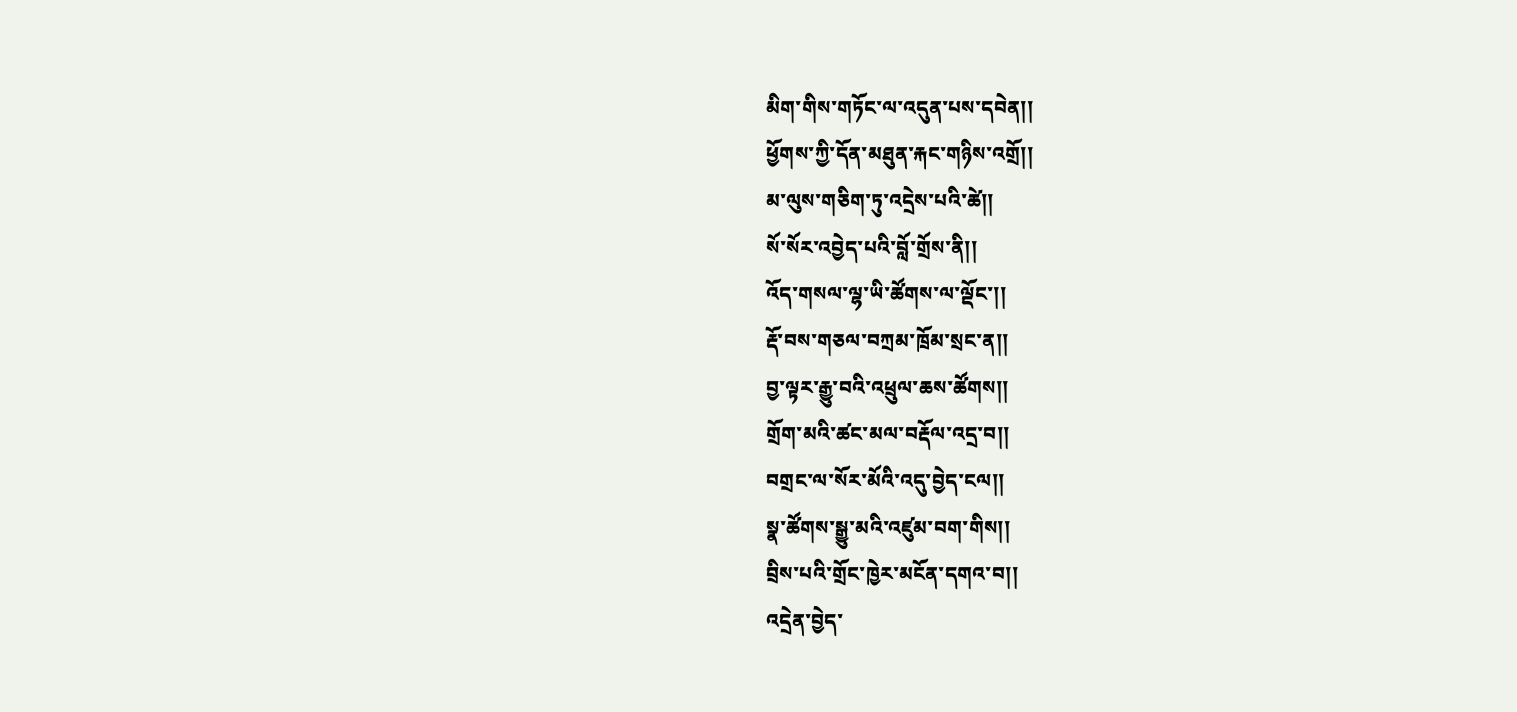མིག་གིས་གཏོང་ལ་འདུན་པས་དབེན།།
ཕྱོགས་ཀྱི་དོན་མཐུན་རྐང་གཉིས་འགྲོ།།
མ་ལུས་གཅིག་ཏུ་འདྲེས་པའི་ཚེ།།
སོ་སོར་འབྱེད་པའི་བློ་གྲོས་ནི།།
འོད་གསལ་ལྷ་ཡི་ཚོགས་ལ་ལྡོང་།།
རྡོ་བས་གཅལ་བཀྲམ་ཁྲོམ་སྲང་ན།།
བྱ་ལྟར་རྒྱུ་བའི་འཕྲུལ་ཆས་ཚོགས།།
གྲོག་མའི་ཚང་མལ་བརྡོལ་འདྲ་བ།།
བགྲང་ལ་སོར་མོའི་འདུ་བྱེད་ངལ།།
སྣ་ཚོགས་སྒྱུ་མའི་འཛུམ་བག་གིས།།
བྲིས་པའི་གྲོང་ཁྱེར་མངོན་དགའ་བ།།
འདྲེན་བྱེད་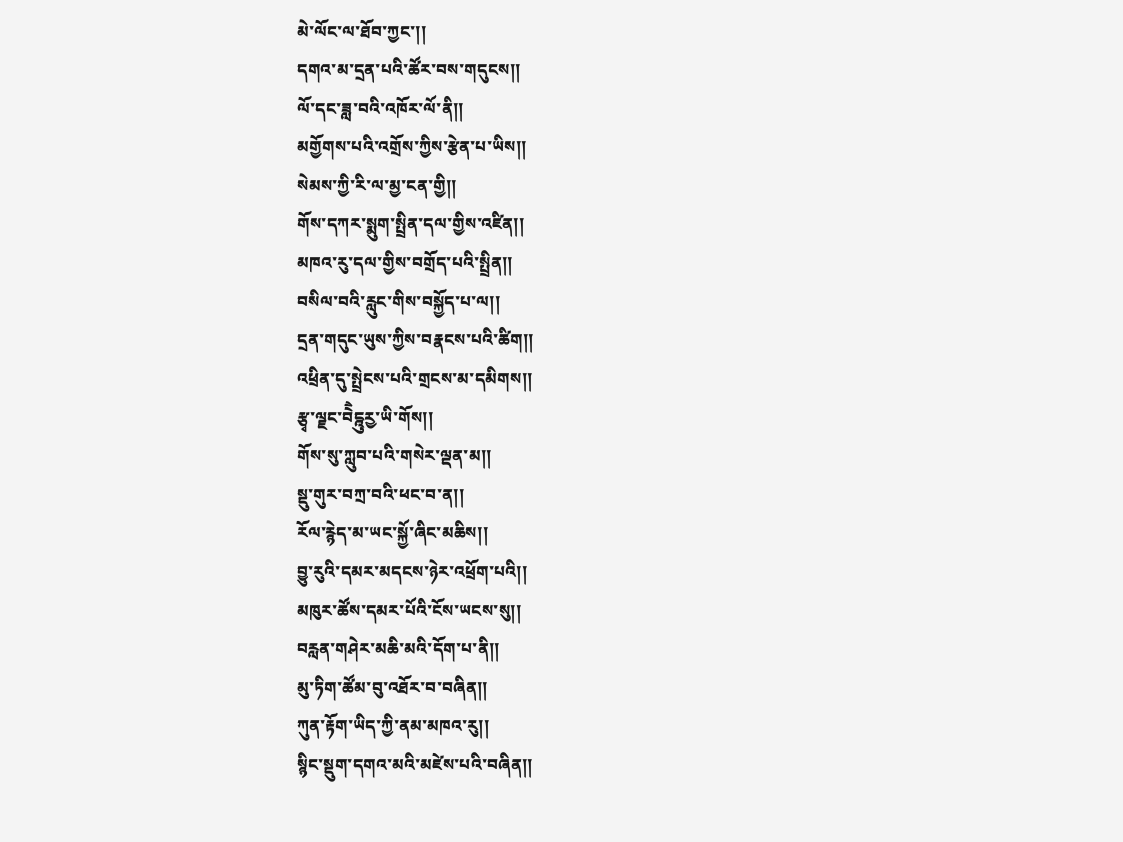མེ་ལོང་ལ་ཐོབ་ཀྱང་།།
དགའ་མ་དྲན་པའི་ཚོར་བས་གདུངས།།
ལོ་དང་ཟླ་བའི་འཁོར་ལོ་ནི།།
མགྱོགས་པའི་འགྲོས་ཀྱིས་རྩེན་པ་ཡིས།།
སེམས་ཀྱི་རི་ལ་མྱ་ངན་གྱི།།
གོས་དཀར་སྨུག་སྤྲིན་དལ་གྱིས་འཛིན།།
མཁའ་རུ་དལ་གྱིས་བགྲོད་པའི་སྤྲིན།།
བསིལ་བའི་རླུང་གིས་བསྐྱོད་པ་ལ།།
དྲན་གདུང་ཡུས་ཀྱིས་བརྣངས་པའི་ཚིག།།
འཕྲིན་དུ་སྤྲེངས་པའི་གྲངས་མ་དམིགས།།
རྩྭ་ལྗང་བེཻདྰུརྱ་ཡི་གོས།།
གོས་སུ་ཀླུབ་པའི་གསེར་ལྡན་མ།།
སྡུ་གུར་བཀྲ་བའི་ཕང་བ་ན།།
རོལ་རྙེད་མ་ཡང་སྐྱོ་ཞིང་མཆིས།།
བྱུ་རུའི་དམར་མདངས་ཉེར་འཕྲོག་པའི།།
མཁུར་ཚོས་དམར་པོའི་ངོས་ཡངས་སུ།།
བརླན་གཤེར་མཆི་མའི་དོག་པ་ནི།།
མུ་ཏིག་ཚོམ་བུ་འཐོར་བ་བཞིན།།
ཀུན་རྟོག་ཡིད་ཀྱི་ནམ་མཁའ་རུ།།
སྙིང་སྡུག་དགའ་མའི་མཛེས་པའི་བཞིན།།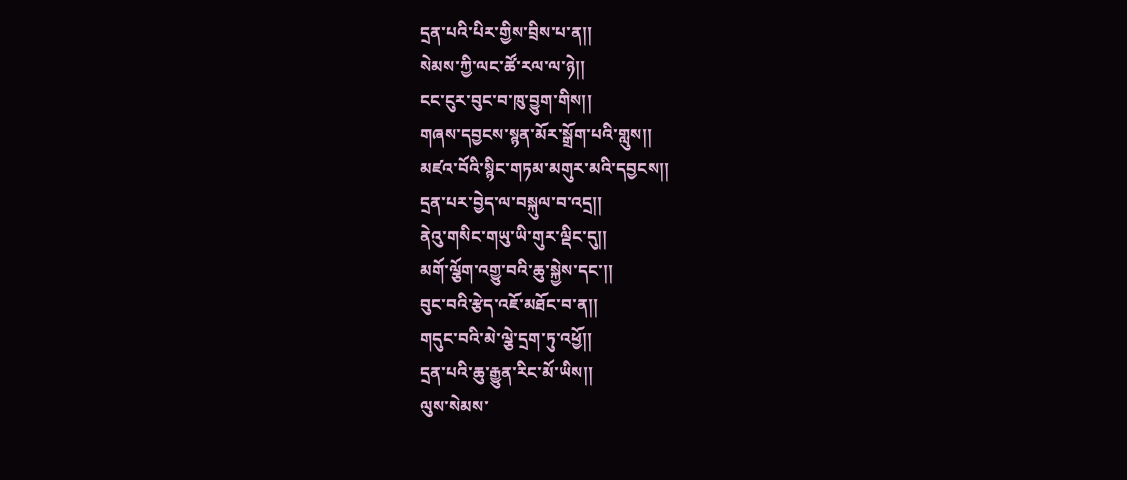དྲན་པའི་པིར་གྱིས་བྲིས་པ་ན།།
སེམས་ཀྱི་ལང་ཚོ་རལ་ལ་ཉེ།།
ངང་ངུར་བུང་བ་ཁུ་བྱུག་གིས།།
གཞས་དབྱངས་སྙན་མོར་སྒྲོག་པའི་གླུས།།
མཛའ་བོའི་སྙིང་གཏམ་མགུར་མའི་དབྱངས།།
དྲན་པར་བྱེད་ལ་བསྐུལ་བ་འདྲ།།
ནེའུ་གསིང་གཡུ་ཡི་གུར་ལྡིང་དུ།།
མགོ་ལྕོག་འགྱུ་བའི་ཆུ་སྐྱེས་དང་།།
བུང་བའི་རྩེད་འཇོ་མཐོང་བ་ན།།
གདུང་བའི་མེ་ལྕེ་དྲག་ཏུ་འཕྱོ།།
དྲན་པའི་ཆུ་རྒྱུན་རིང་མོ་ཡིས།།
ལུས་སེམས་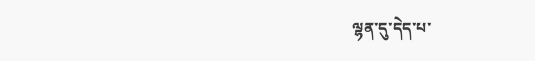ལྷན་དུ་དེད་པ་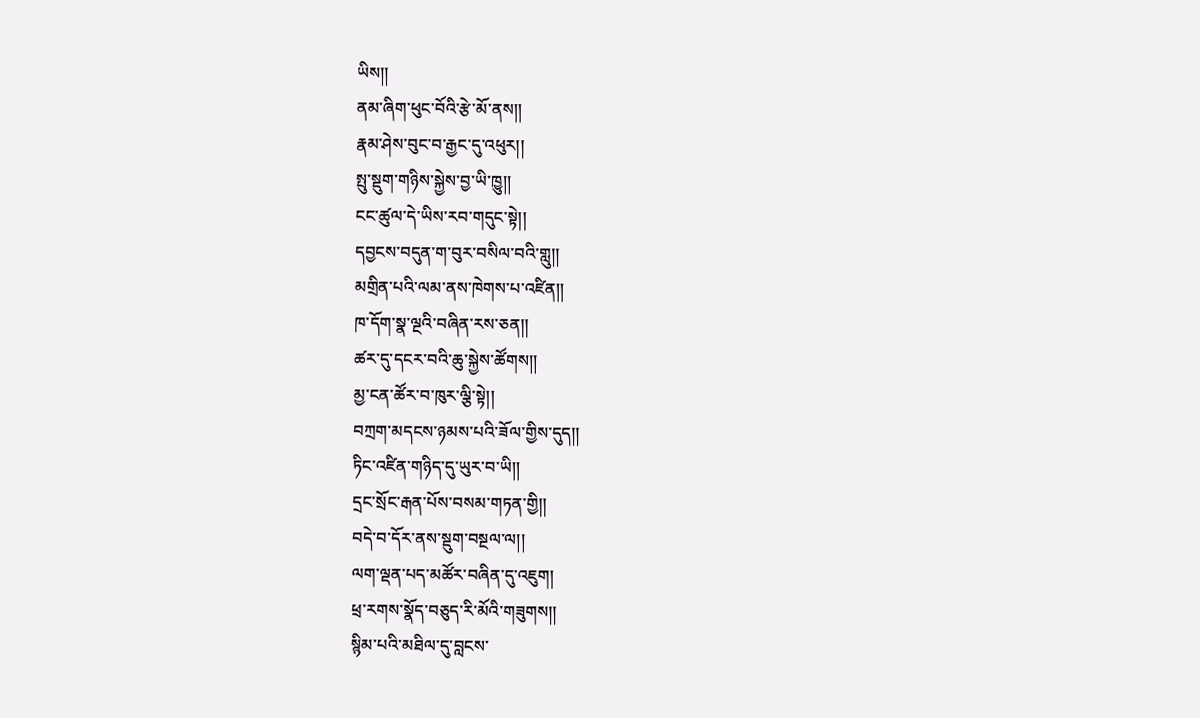ཡིས།།
ནམ་ཞིག་ཕུང་བོའི་རྩེ་མོ་ནས།།
རྣམ་ཤེས་བུང་བ་རྒྱང་དུ་འཕུར།།
སྤུ་སྡུག་གཉིས་སྐྱེས་བྱ་ཡི་ཁྱུ།།
ངང་ཚུལ་དེ་ཡིས་རབ་གདུང་སྟེ།།
དབྱངས་བདུན་ག་བུར་བསིལ་བའི་གླུ།།
མགྲིན་པའི་ལམ་ནས་ཁེགས་པ་འཛིན།།
ཁ་དོག་སྣ་ལྔའི་བཞིན་རས་ཅན།།
ཚར་དུ་དངར་བའི་ཆུ་སྐྱེས་ཚོགས།།
མྱ་ངན་ཚོར་བ་ཁུར་ལྕི་སྟེ།།
བཀྲག་མདངས་ཉམས་པའི་ཟོལ་གྱིས་དུད།།
ཏིང་འཛིན་གཉིད་དུ་ཡུར་བ་ཡི།།
དྲང་སྲོང་རྒན་པོས་བསམ་གཏན་གྱི།།
བདེ་བ་དོར་ནས་སྡུག་བསྔལ་ལ།།
ལག་ལྡན་པད་མཚོར་བཞིན་དུ་འཇུག།
ཕྲ་རགས་སྣོད་བཅུད་རི་མོའི་གཟུགས།།
སྙིམ་པའི་མཐིལ་དུ་བླངས་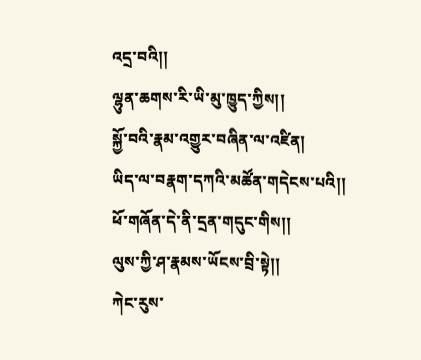འདྲ་བའི།།
ལྷུན་ཆགས་རི་ཡི་མུ་ཁྱུད་ཀྱིས།།
སྐྱོ་བའི་རྣམ་འགྱུར་བཞིན་ལ་འཛིན།
ཡིད་ལ་བརྣག་དཀའི་མཚོན་གདེངས་པའི།།
ཕོ་གཞོན་དེ་ནི་དྲན་གདུང་གིས།།
ལུས་ཀྱི་ཤ་རྣམས་ཡོངས་བྲི་སྟེ།།
ཀེང་རུས་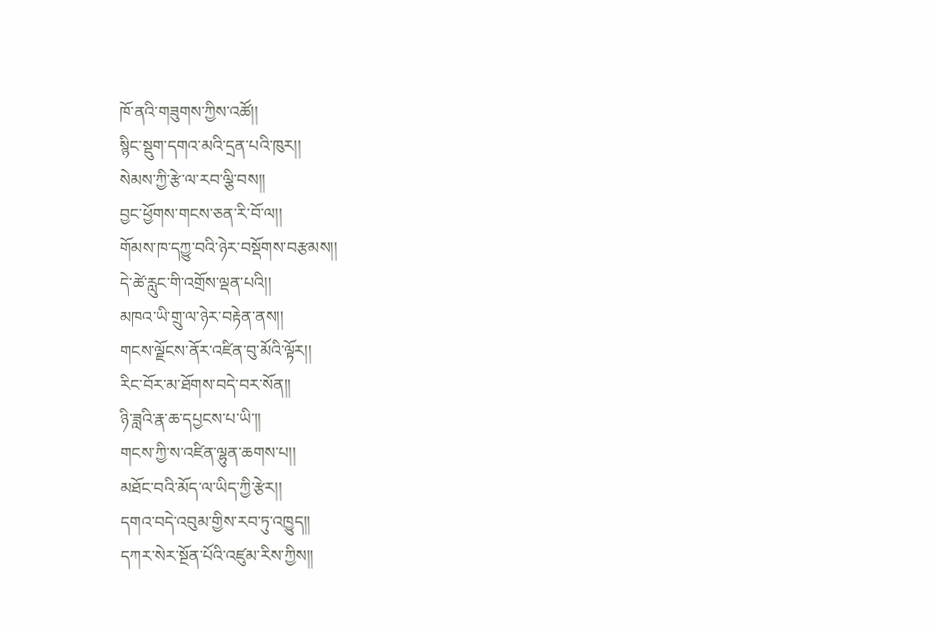ཁོ་ནའི་གཟུགས་ཀྱིས་འཚོ།།
སྙིང་སྡུག་དགའ་མའི་དྲན་པའི་ཁུར།།
སེམས་ཀྱི་རྩེ་ལ་རབ་ལྕི་བས།།
བྱང་ཕྱོགས་གངས་ཅན་རི་བོ་ལ།།
གོམས་ཁ་དཀྱུ་བའི་ཉེར་བསྡོགས་བརྩམས།།
དེ་ཚེ་རླུང་གི་འགྲོས་ལྡན་པའི།།
མཁའ་ཡི་གྲུ་ལ་ཉེར་བརྟེན་ནས།།
གངས་ལྗོངས་ནོར་འཛིན་བུ་མོའི་ལྟོར།།
རིང་བོར་མ་ཐོགས་བདེ་བར་སོན།།
ཉི་ཟླའི་རྣ་ཆ་དཔྱངས་པ་ཡི་།།
གངས་ཀྱི་ས་འཛིན་ལྷུན་ཆགས་པ།།
མཐོང་བའི་མོད་ལ་ཡིད་ཀྱི་རྩེར།།
དགའ་བདེ་འབུམ་གྱིས་རབ་ཏུ་འཁྱུད།།
དཀར་སེར་སྔོན་པོའི་འཛུམ་རིས་ཀྱིས།།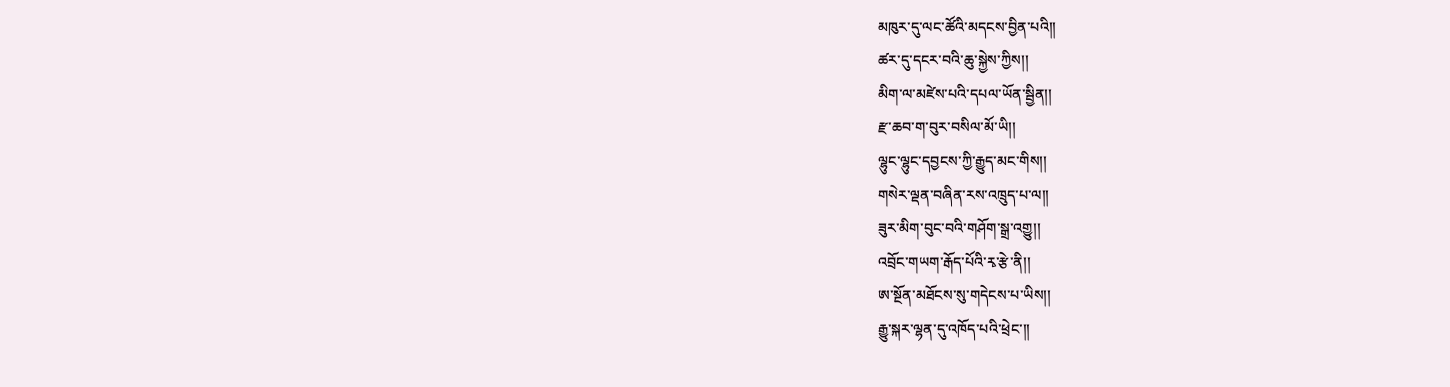མཁུར་དུ་ལང་ཚོའི་མདངས་བྱིན་པའི།།
ཚར་དུ་དངར་བའི་ཆུ་སྐྱེས་ཀྱིས།།
མིག་ལ་མཛེས་པའི་དཔལ་ཡོན་སྦྱིན།།
རྫ་ཆབ་ག་བུར་བསིལ་མོ་ཡི།།
ལྷུང་ལྷུང་དབྱངས་ཀྱི་རྒྱུད་མང་གིས།།
གསེར་ལྡན་བཞིན་རས་འཁྲུད་པ་ལ།།
ཟུར་མིག་བུང་བའི་གཤོག་སྒྲ་འགྱུ།།
འབྲོང་གཡག་རྒོད་པོའི་རྭ་རྩེ་ནི།།
ཨ་སྔོན་མཐོངས་སུ་གདེངས་པ་ཡིས།།
རྒྱུ་སྐར་ལྷན་དུ་འཁོད་པའི་ཕྲེང་།།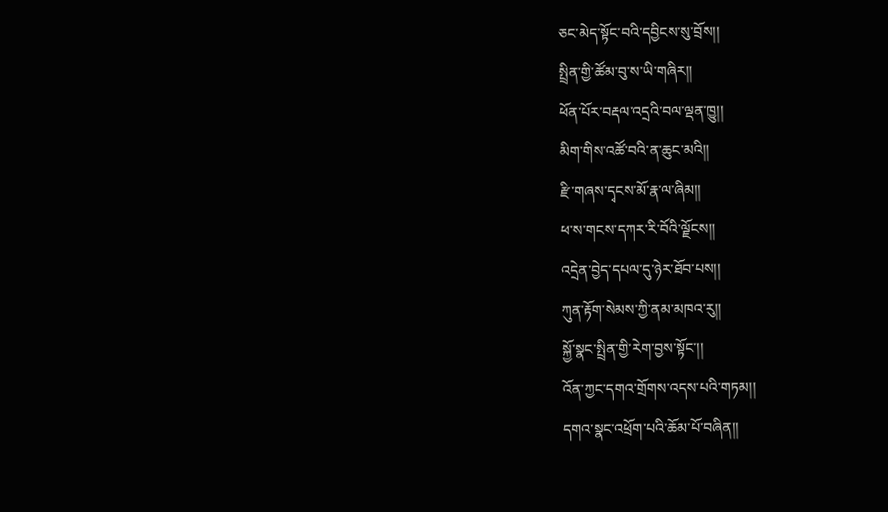ཅང་མེད་སྟོང་བའི་དབྱིངས་སུ་བྲོས།།
སྤྲིན་གྱི་ཚོམ་བུ་ས་ཡི་གཞིར།།
ཕོན་པོར་བརྡལ་འདྲའི་བལ་ལྡན་ཁྱུ།།
མིག་གིས་འཚོ་བའི་ན་ཆུང་མའི།།
རྫི་གཞས་དྭངས་མོ་རྣ་ལ་ཞིམ།།
ཕ་ས་གངས་དཀར་རི་བོའི་ལྗོངས།།
འདྲེན་བྱེད་དཔལ་དུ་ཉེར་ཐོབ་པས།།
ཀུན་རྟོག་སེམས་ཀྱི་ནམ་མཁའ་རུ།།
སྐྱོ་སྣང་སྤྲིན་གྱི་རེག་བྱས་སྟོང་།།
འོན་ཀྱང་དགའ་གྲོགས་འདས་པའི་གཏམ།།
དགའ་སྣང་འཕྲོག་པའི་ཆོམ་པོ་བཞིན།།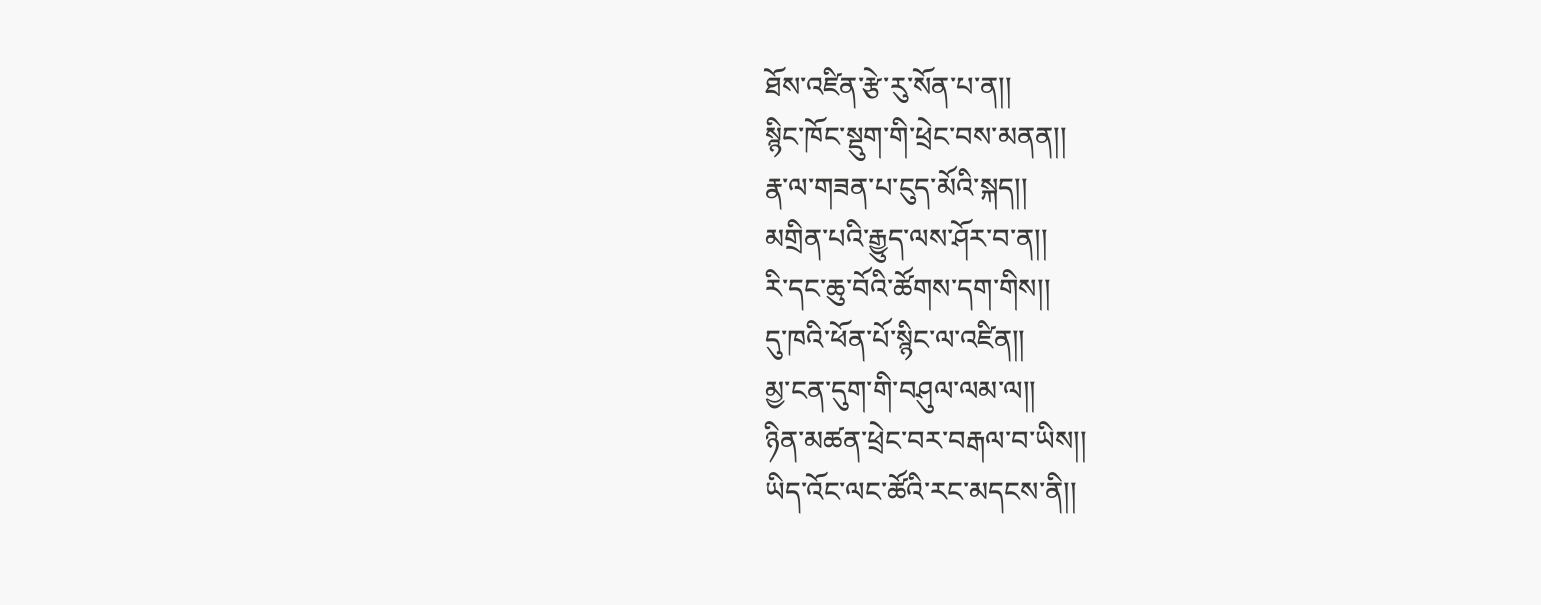ཐོས་འཛིན་རྩེ་རུ་སོན་པ་ན།།
སྙིང་ཁོང་སྡུག་གི་ཕྲེང་བས་མནན།།
རྣ་ལ་གཟན་པ་ངུད་མོའི་སྐད།།
མགྲིན་པའི་རྒྱུད་ལས་ཤོར་བ་ན།།
རི་དང་ཆུ་བོའི་ཚོགས་དག་གིས།།
དུ་ཁའི་ཕོན་པོ་སྙིང་ལ་འཛིན།།
མྱ་ངན་དུག་གི་བཤུལ་ལམ་ལ།།
ཉིན་མཚན་ཕྲེང་བར་བརྒལ་བ་ཡིས།།
ཡིད་འོང་ལང་ཚོའི་རང་མདངས་ནི།།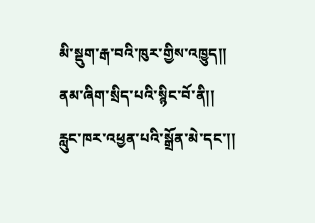མི་སྡུག་རྒ་བའི་ཁུར་གྱིས་འཁྱུད།།
ནམ་ཞིག་སྲིད་པའི་སྙིང་བོ་ནི།།
རླུང་ཁར་འཕྱན་པའི་སྒྲོན་མེ་དང་།།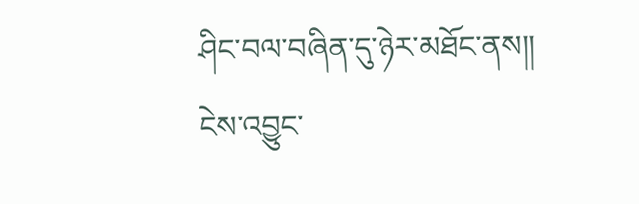ཤིང་བལ་བཞིན་དུ་ཉེར་མཐོང་ནས།།
ངེས་འབྱུང་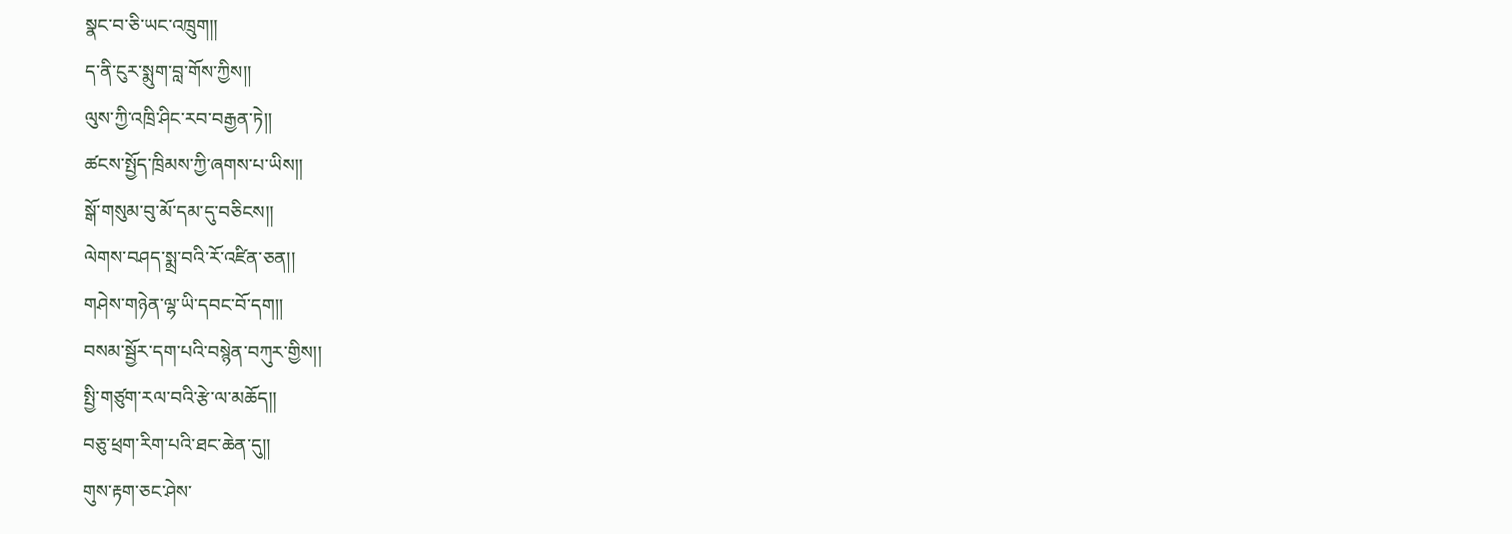སྣང་བ་ཅི་ཡང་འཁྲུག།།
ད་ནི་ངུར་སྨུག་བླ་གོས་ཀྱིས།།
ལུས་ཀྱི་འཁྲི་ཤིང་རབ་བརྒྱན་ཏེ།།
ཚངས་སྤྱོད་ཁྲིམས་ཀྱི་ཞགས་པ་ཡིས།།
སྒོ་གསུམ་བུ་མོ་དམ་དུ་བཅིངས།།
ལེགས་བཤད་སྨྲ་བའི་རོ་འཛིན་ཅན།།
གཤེས་གཉེན་ལྷ་ཡི་དབང་བོ་དག།།
བསམ་སྦྱོར་དག་པའི་བསྙེན་བཀུར་གྱིས།།
སྤྱི་གཙུག་རལ་བའི་རྩེ་ལ་མཆོད།།
བཅུ་ཕྲག་རིག་པའི་ཐང་ཆེན་དུ།།
གུས་རྟག་ཅང་ཤེས་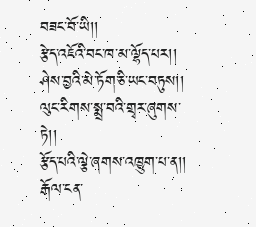བཟང་བོ་ཡི།།
རྩེད་འཇོའི་བང་ཁ་མ་ལྷོད་པར།།
ཤེས་བྱའི་མེ་ཏོག་ཅི་ཡང་བཏུས།།
ལུང་རིགས་སྨྲ་བའི་གྲྭར་ཞུགས་ཏེ།།
རྩོད་པའི་ལྕེ་ཞགས་འཁྱུག་པ་ན།།
རྒོལ་ངན་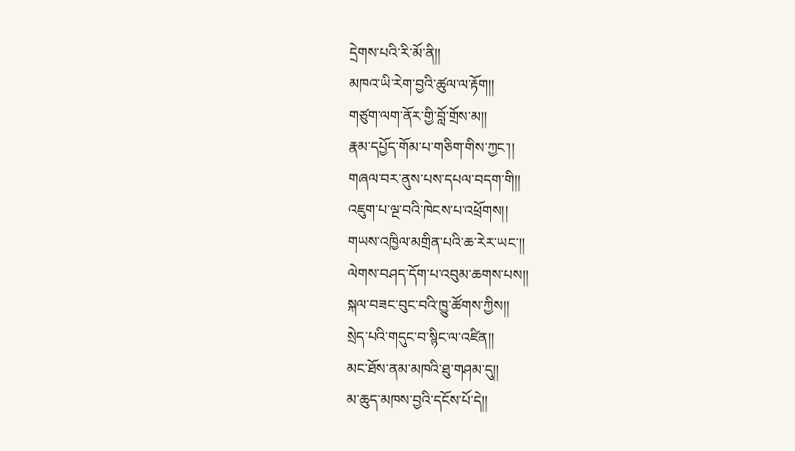དྲེགས་པའི་རི་མོ་ནི།།
མཁའ་ཡི་རེག་བྱའི་ཚུལ་ལ་རྟོག།།
གཙུག་ལག་ནོར་གྱི་བློ་གྲོས་མ།།
རྣམ་དཔྱོད་གོམ་པ་གཅིག་གིས་ཀྱང་།།
གཞལ་བར་ནུས་པས་དཔལ་བདག་གི།།
འཇུག་པ་ལྔ་བའི་ཁེངས་པ་འཕྲོགས།།
གཡས་འཁྱིལ་མགྲིན་པའི་ཆ་རེར་ཡང་།།
ལེགས་བཤད་དོག་པ་འབུམ་ཆགས་པས།།
སྐལ་བཟང་བུང་བའི་ཁྱུ་ཚོགས་ཀྱིས།།
སྲེད་པའི་གདུང་བ་སྙིང་ལ་འཛིན།།
མང་ཐོས་ནམ་མཁའི་ཐུ་གཤམ་དུ།།
མ་ཆུད་མཁས་བྱའི་དངོས་པོ་དེ།།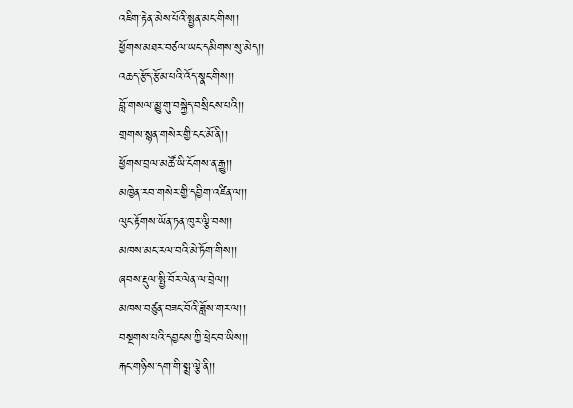འཇིག་རྟེན་མེས་པོའི་སྤྱན་མང་གིས།།
ཕྱོགས་མཐར་བཙལ་ཡང་དམིགས་སུ་མེད།།
འཆད་རྩོད་རྩོམ་པའི་འོད་སྣང་གིས།།
བློ་གསལ་མྱུ་གུ་བསྐྱེད་བསྲིངས་པའི།།
གྲགས་སྙན་གསེར་གྱི་ངང་མོ་ནི།།
ཕྱོགས་བྲལ་མཚོ་ཡི་ངོགས་ན་རྒྱུ།།
མཁྱེན་རབ་གསེར་གྱི་དབྱིག་འཛིན་ལ།།
ལུང་རྟོགས་ཡོན་ཏན་ཁུར་ལྕི་བས།།
མཁས་མང་རལ་བའི་མེ་ཏོག་གིས།།
ཞབས་རྡུལ་སྤྱི་བོར་ལེན་ལ་བྲེལ།།
མཁས་བཙུན་བཟང་བོའི་ཟློས་གར་ལ།།
བསྔགས་པའི་དབྱངས་ཀྱི་ཕྲེང་བ་ཡིས།།
རྐང་གཉིས་དག་གི་སྨྲ་ལྕེ་ནི།།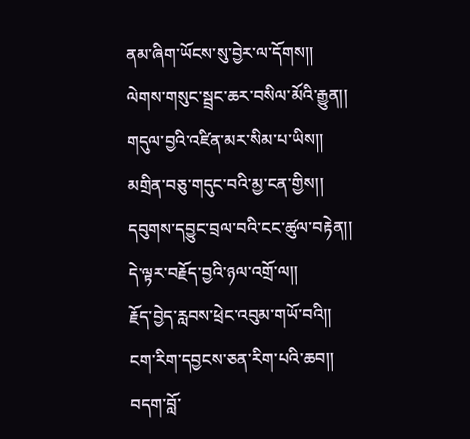ནམ་ཞིག་ཡོངས་སུ་བྱེར་ལ་དོགས།།
ལེགས་གསུང་སྦྲང་ཆར་བསིལ་མོའི་རྒྱུན།།
གདུལ་བྱའི་འཛིན་མར་སིམ་པ་ཡིས།།
མགྲིན་བཅུ་གདུང་བའི་མྱ་ངན་གྱིས།།
དབུགས་དབྱུང་བྲལ་བའི་ངང་ཚུལ་བརྟེན།།
དེ་ལྟར་བརྗོད་བྱའི་ཉལ་འགྲོ་ལ།།
རྗོད་བྱེད་རླབས་ཕྲེང་འབུམ་གཡོ་བའི།།
ངག་རིག་དབྱངས་ཅན་རིག་པའི་ཆབ།།
བདག་བློ་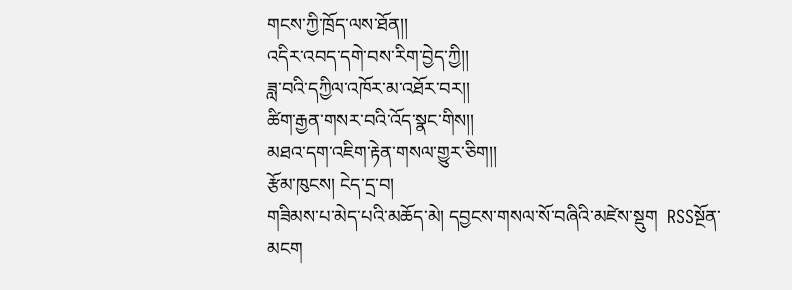གངས་ཀྱི་ཁྲོད་ལས་ཐོན།།
འདིར་འབད་དགེ་བས་རིག་བྱེད་ཀྱི།།
ཟླ་བའི་དཀྱིལ་འཁོར་མ་འཐོར་བར།།
ཚིག་རྒྱན་གསར་བའི་འོད་སྣང་གིས།།
མཐའ་དག་འཇིག་རྟེན་གསལ་གྱུར་ཅིག།།
རྩོམ་ཁུངས། ངེད་དྲ་བ།
གཟིམས་པ་མེད་པའི་མཆོད་མེ། དབྱངས་གསལ་སོ་བཞིའི་མཛེས་སྡུག  RSSསྔོན་མངག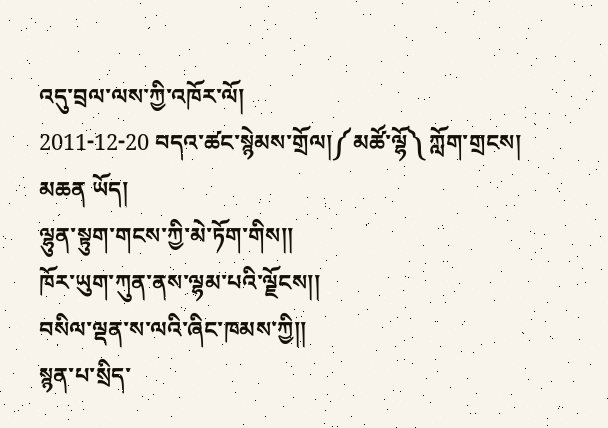འདུ་བྲལ་ལས་ཀྱི་འཁོར་ལོ།
2011-12-20 བདའ་ཚང་སྙེམས་གྲོལ།༼མཚོ་ལྷོ༽ ཀློག་གྲངས། མཆན ཡོད།
ལྷུན་སྟུག་གངས་ཀྱི་མེ་ཏོག་གིས།།
ཁོར་ཡུག་ཀུན་ནས་ལྷམ་པའི་ལྗོངས།།
བསིལ་ལྡན་ས་ལའི་ཞིང་ཁམས་ཀྱི།།
སྙན་པ་སྲིད་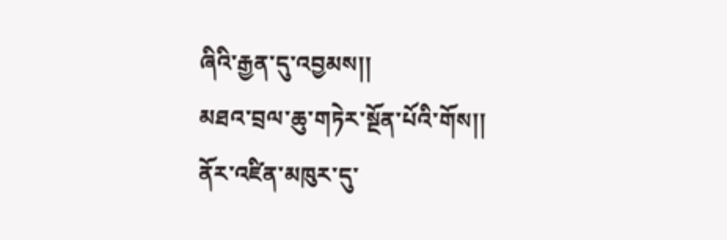ཞིའི་རྒྱན་དུ་འབྱམས།།
མཐའ་བྲལ་ཆུ་གཏེར་སྔོན་པོའི་གོས།།
ནོར་འཛིན་མཁུར་དུ་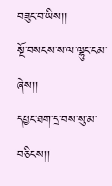བཟུང་བ་ཡིས།།
སྔོ་བསངས་ས་ལ་ལྷུང་ངམ་ཞེས།།
དཔྱང་ཐག་དྲ་བས་སུ་མ་བཅིངས།།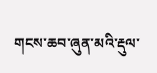གངས་ཆབ་ཞུན་མའི་རྡུལ་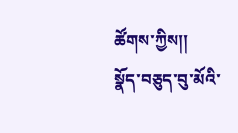ཚོགས་ཀྱིས།།
སྣོད་བཅུད་བུ་མོའི་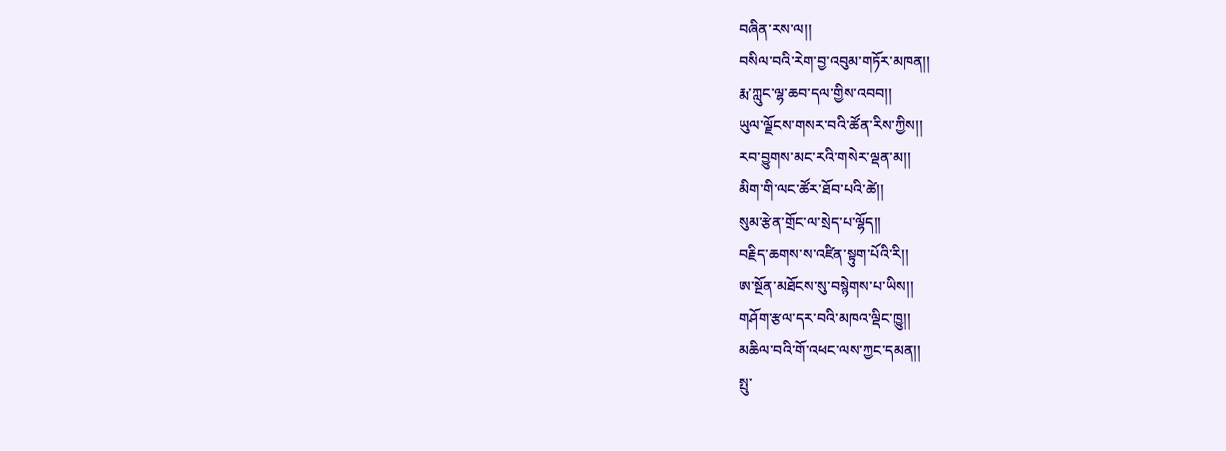བཞིན་རས་ལ།།
བསིལ་བའི་རེག་བྱ་འབུམ་གཏོར་མཁན།།
རྨ་ཀླུང་ལྷ་ཆབ་དལ་གྱིས་འབབ།།
ཡུལ་ལྗོངས་གསར་བའི་ཚོན་རིས་ཀྱིས།།
རབ་བྱུགས་མང་རའི་གསེར་ལྡན་མ།།
མིག་གི་ལང་ཚོར་ཐོབ་པའི་ཚེ།།
སུམ་རྩེན་གྲོང་ལ་སྲེད་པ་ལྷོད།།
བརྗིད་ཆགས་ས་འཛིན་སྟུག་པོའི་རི།།
ཨ་སྔོན་མཐོངས་སུ་བསྙེགས་པ་ཡིས།།
གཤོག་རྩལ་དར་བའི་མཁའ་ལྡིང་ཁྱུ།།
མཆིལ་བའི་གོ་འཕང་ལས་ཀྱང་དམན།།
སྤུ་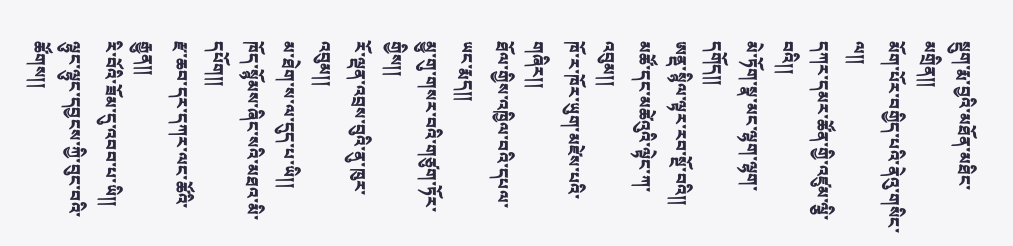སྡུག་རྨ་བྱའི་མཐོན་མཐིང་མགྲིན།།
མོག་པོར་བགྱིད་པའི་ནེའུ་གསིང་ལ།།
དཀར་དམར་ཚོན་གྱི་འཛུམ་ལྕི་བའི།།
མེ་ཏོག་སྣ་མང་ལྷག་ལྷག་དགོད།།
ཨནྡ་སྙིལ་ལྟར་རབ་སྔོ་བའི།།
མཚོ་དང་མཚེའུའི་ལྟེང་ཀ་འབུམ།།
ཁོ་ར་ཁོར་ཡུག་མཛེས་པའི་གཞིར།།
ཐོལ་གྱིས་འཁྱིལ་བའི་དཔལ་ཡང་རྨད།།
མྱུ་གུ་གསར་བའི་གཙུག་ཏོར་གྱིས།།
རོ་ལྡན་འབྲས་བུའི་ནུ་ཁུར་འབུམ།།
མ་ཐེག་ས་ལ་དུད་པ་ཡི།།
ཁོད་སྙོམས་ཞིང་སའི་མཐའ་མི་དཔོག།།
རྫ་ཆབ་དར་དཀར་ལང་ཚོའི་རྒྱུན།།
རི་བོའི་ཟོམ་དུ་འབབ་པ་ཡི།།
ལྷུང་ལྷུང་དབྱངས་ཀྱི་བུང་བའི་ཚོགས།།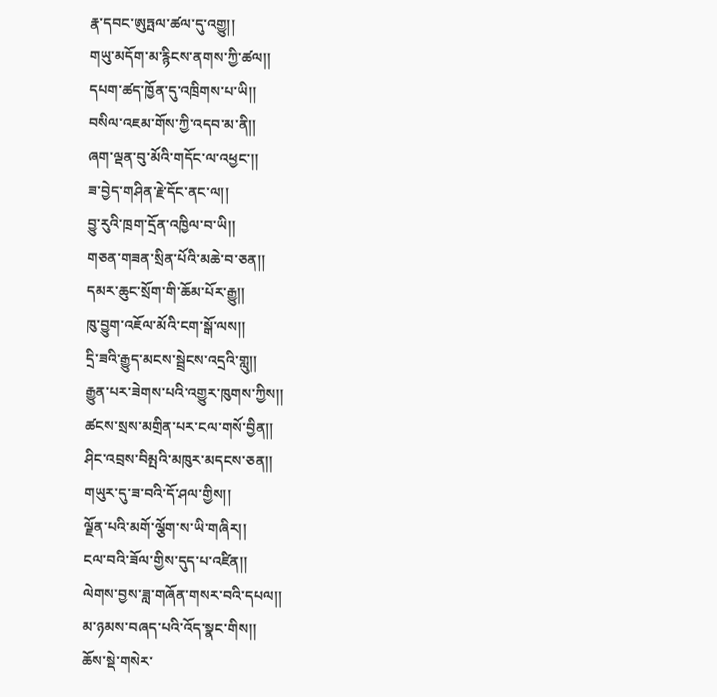རྣ་དབང་ཨུཏྤལ་ཚལ་དུ་འགྱུ།།
གཡུ་མདོག་མ་རྙིངས་ནགས་ཀྱི་ཚལ།།
དཔག་ཚད་ཁྱོན་དུ་འཁྲིགས་པ་ཡི།།
བསིལ་འཇམ་གོས་ཀྱི་འདབ་མ་ནི།།
ཞག་ལྡན་བུ་མོའི་གདོང་ལ་འཕྱང་།།
ཟ་བྱེད་གཤིན་རྗེ་དོང་ནང་ལ།།
བྱུ་རུའི་ཁྲག་དྲོན་འཁྱིལ་བ་ཡི།།
གཅན་གཟན་སྲིན་པོའི་མཆེ་བ་ཅན།།
དམར་ཆུང་སྲོག་གི་ཆོམ་པོར་རྒྱུ།།
ཁུ་བྱུག་འཇོལ་མོའི་ངག་སྒོ་ལས།།
དྲི་ཟའི་རྒྱུད་མངས་སྦྲེངས་འདྲའི་གླུ།།
རྒྱུན་པར་ཟེགས་པའི་འགྱུར་ཁུགས་ཀྱིས།།
ཚངས་སྲས་མགྲིན་པར་ངལ་གསོ་བྱིན།།
ཤིང་འབྲས་བིམྤའི་མཁུར་མདངས་ཅན།།
གཡུར་དུ་ཟ་བའི་དོ་ཤལ་གྱིས།།
ལྗོན་པའི་མགོ་ལྕོག་ས་ཡི་གཞིར།།
ངལ་བའི་ཟོལ་གྱིས་དུད་པ་འཛིན།།
ལེགས་བྱས་ཟླ་གཞོན་གསར་བའི་དཔལ།།
མ་ཉམས་བཞད་པའི་འོད་སྣང་གིས།།
ཆོས་སྡེ་གསེར་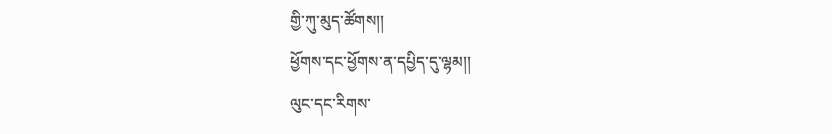གྱི་ཀུ་མུད་ཚོགས།།
ཕྱོགས་དང་ཕྱོགས་ན་དཔྱིད་དུ་ལྷམ།།
ལུང་དང་རིགས་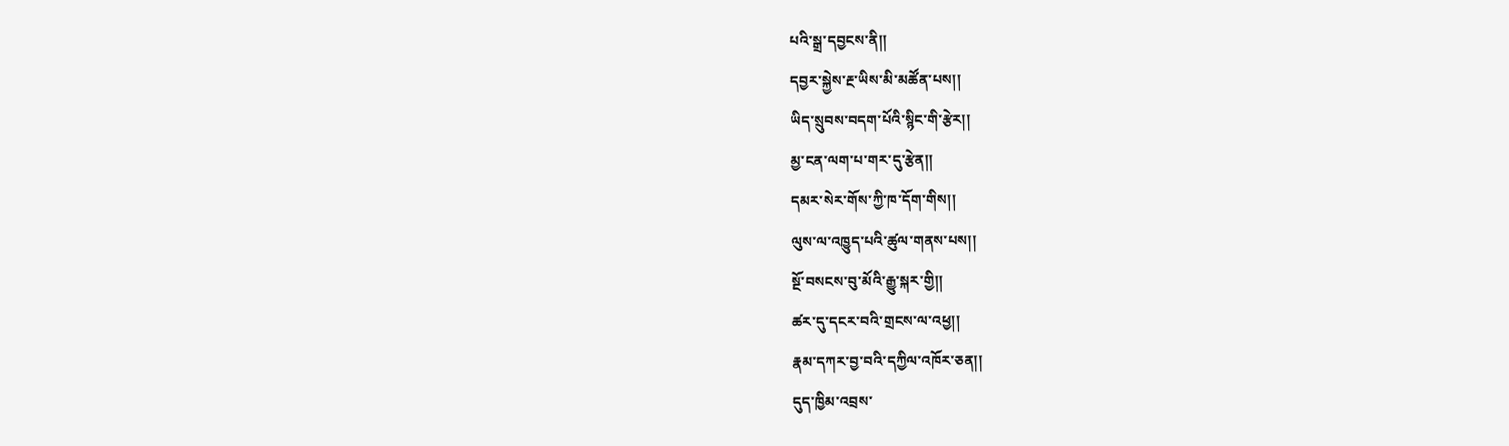པའི་སྒྲ་དབྱངས་ནི།།
དབྱར་སྐྱེས་རྔ་ཡིས་མི་མཚོན་པས།།
ཡིད་སྲུབས་བདག་པོའི་སྙིང་གི་རྩེར།།
མྱ་ངན་ལག་པ་གར་དུ་རྩེན།།
དམར་སེར་གོས་ཀྱི་ཁ་དོག་གིས།།
ལུས་ལ་འཁྱུད་པའི་ཚུལ་གནས་པས།།
སྔོ་བསངས་བུ་མོའི་རྒྱུ་སྐར་གྱི།།
ཚར་དུ་དངར་བའི་གྲངས་ལ་འཕྱ།།
རྣམ་དཀར་བྱ་བའི་དཀྱིལ་འཁོར་ཅན།།
དུད་ཁྱིམ་འབྲས་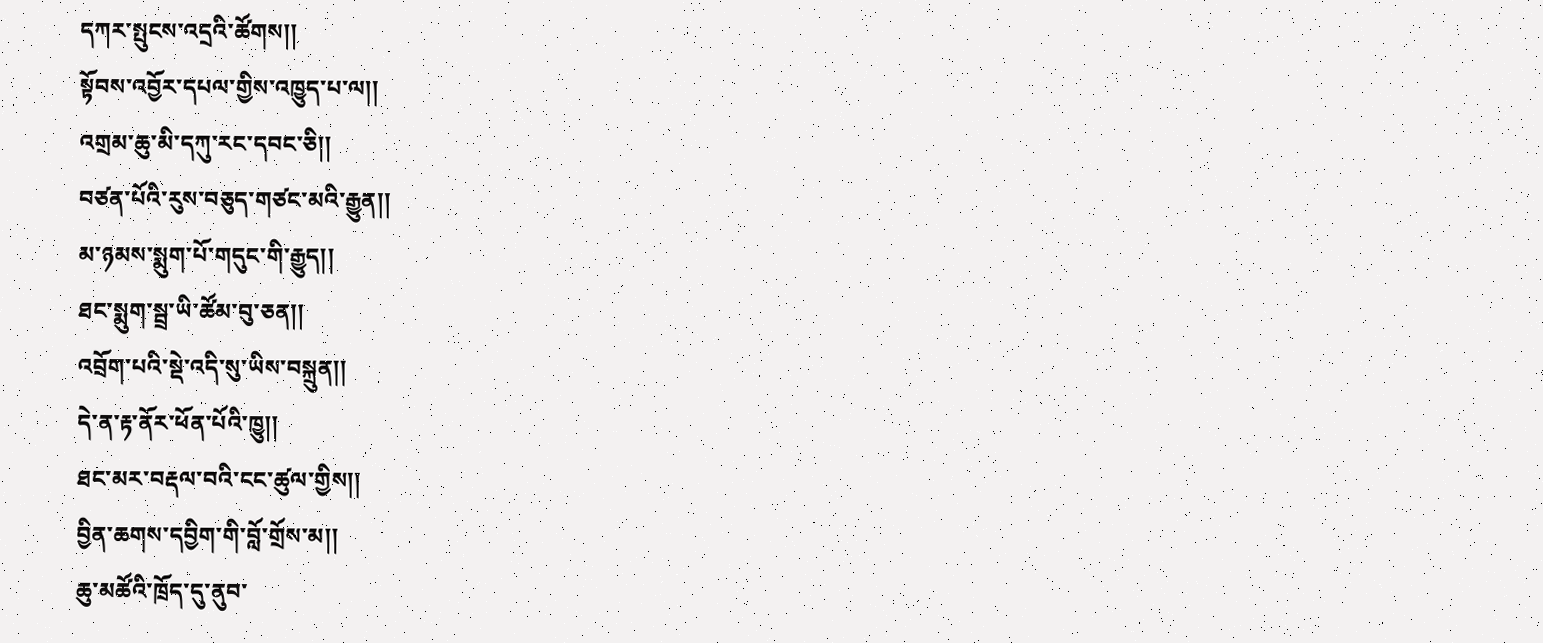དཀར་སྤུངས་འདྲའི་ཚོགས།།
སྟོབས་འབྱོར་དཔལ་གྱིས་འཁྱུད་པ་ལ།།
འགྲམ་ཆུ་མི་དཀུ་རང་དབང་ཅི།།
བཙན་པོའི་རུས་བཅུད་གཙང་མའི་རྒྱུན།།
མ་ཉམས་སྨུག་པོ་གདུང་གི་རྒྱུད།།
ཐང་སྨུག་སྦྲ་ཡི་ཚོམ་བུ་ཅན།།
འབྲོག་པའི་སྡེ་འདི་སུ་ཡིས་བསྐྲུན།།
དེ་ན་རྟ་ནོར་ཕོན་པོའི་ཁྱུ།།
ཐང་མར་བརྡལ་བའི་ངང་ཚུལ་གྱིས།།
བྱིན་ཆགས་དབྱིག་གི་བློ་གྲོས་མ།།
ཆུ་མཚོའི་ཁྲོད་དུ་ནུབ་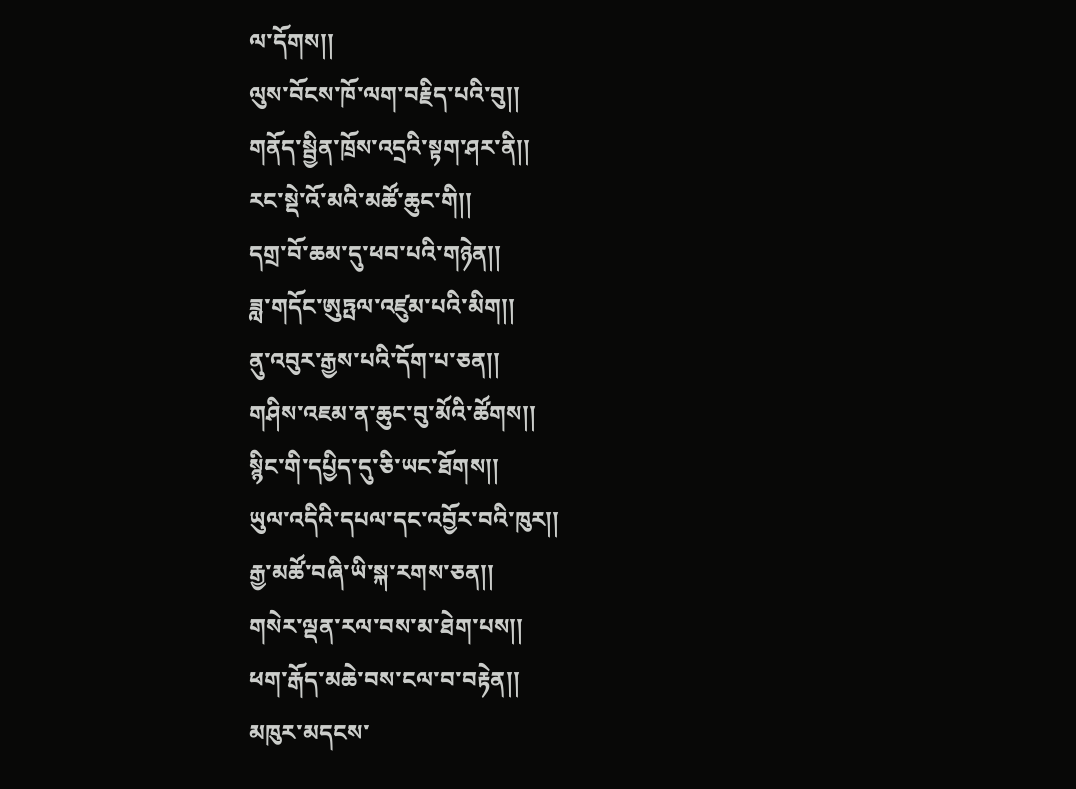ལ་དོགས།།
ལུས་བོངས་ཁོ་ལག་བརྗིད་པའི་བུ།།
གནོད་སྦྱིན་ཁྲོས་འདྲའི་སྟག་ཤར་ནི།།
རང་སྡེ་འོ་མའི་མཚོ་ཆུང་གི།།
དགྲ་བོ་ཆམ་དུ་ཕབ་པའི་གཉེན།།
ཟླ་གདོང་ཨུཏྤལ་འཛུམ་པའི་མིག།།
ནུ་འབུར་རྒྱས་པའི་དོག་པ་ཅན།།
གཤིས་འཇམ་ན་ཆུང་བུ་མོའི་ཚོགས།།
སྙིང་གི་དཔྱིད་དུ་ཅི་ཡང་ཐོགས།།
ཡུལ་འདིའི་དཔལ་དང་འབྱོར་བའི་ཁུར།།
རྒྱ་མཚོ་བཞི་ཡི་སྐ་རགས་ཅན།།
གསེར་ལྡན་རལ་བས་མ་ཐེག་པས།།
ཕག་རྒོད་མཆེ་བས་ངལ་བ་བརྟེན།།
མཁུར་མདངས་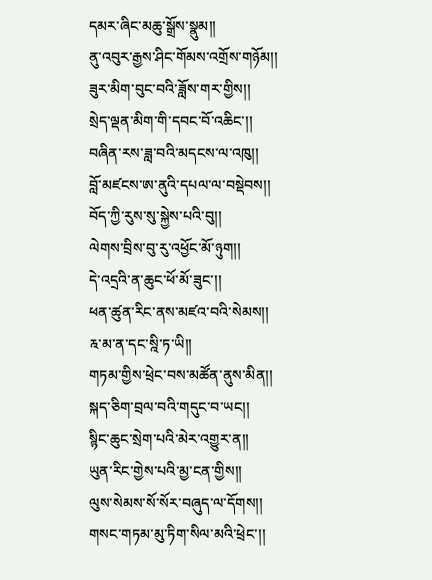དམར་ཞིང་མཆུ་སྒྲོས་སྣུམ།།
ནུ་འབུར་རྒྱས་ཤིང་གོམས་འགྲོས་གཉོམ།།
ཟུར་མིག་བུང་བའི་ཟློས་གར་གྱིས།།
སྲེད་ལྡན་མིག་གི་དབང་བོ་འཆིང་།།
བཞིན་རས་ཟླ་བའི་མདངས་ལ་འཁུ།།
བློ་མཛངས་ཨ་ནུའི་དཔལ་ལ་བསྡེབས།།
བོད་ཀྱི་རུས་སུ་སྐྱེས་པའི་བུ།།
ལེགས་བྲིས་བུ་རུ་འཕྱོང་མོ་ཉུག།།
དེ་འདྲའི་ན་ཆུང་ཕོ་མོ་ཟུང་།།
ཕན་ཚུན་རིང་ནས་མཛའ་བའི་སེམས།།
རྰ་མ་ན་དང་སྰི་ཏ་ཡི།།
གཏམ་གྱིས་ཕྲེང་བས་མཚོན་ནུས་མིན།།
སྐད་ཅིག་བྲལ་བའི་གདུང་བ་ཡང།།
སྙིང་ཆུང་སྲེག་པའི་མེར་འགྱུར་ན།།
ཡུན་རིང་གྱེས་པའི་མྱ་ངན་གྱིས།།
ལུས་སེམས་སོ་སོར་བཞུད་ལ་དོགས།།
གསང་གཏམ་མུ་ཏིག་སིལ་མའི་ཕྲེང་།།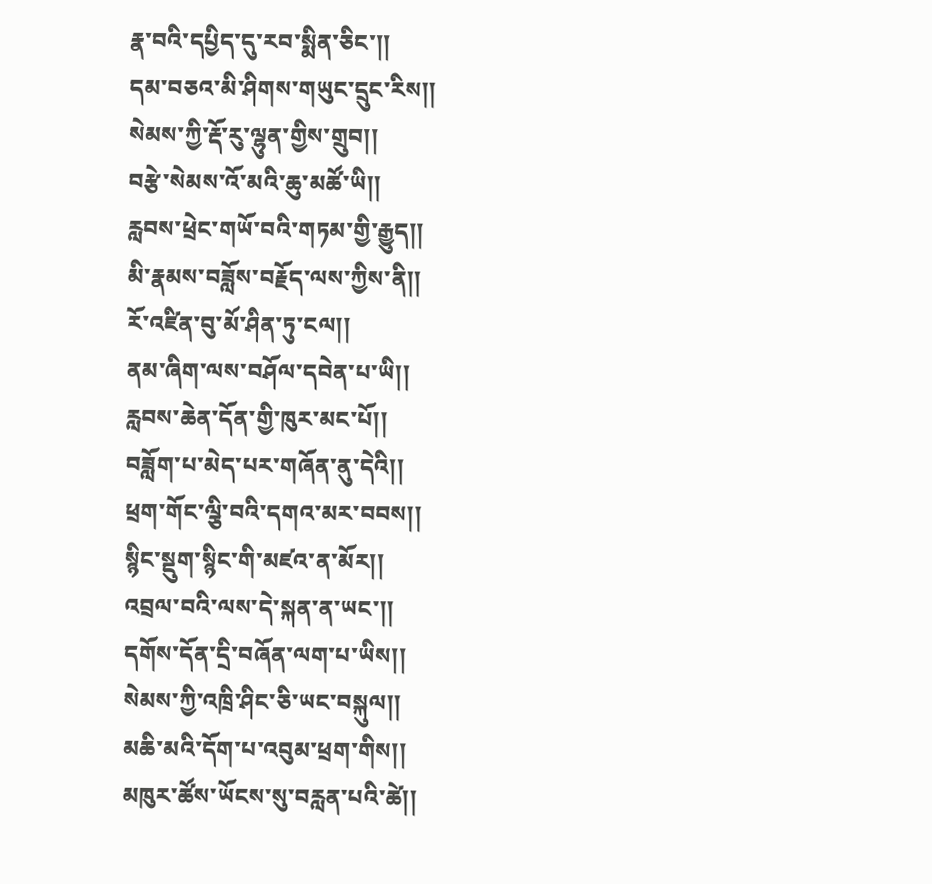རྣ་བའི་དཔྱིད་དུ་རབ་སྨིན་ཅིང་།།
དམ་བཅའ་མི་ཤིགས་གཡུང་དྲུང་རིས།།
སེམས་ཀྱི་རྡོ་རུ་ལྷུན་གྱིས་གྲུབ།།
བརྩེ་སེམས་འོ་མའི་ཆུ་མཚོ་ཡི།།
རླབས་ཕྲེང་གཡོ་བའི་གཏམ་གྱི་རྒྱུད།།
མི་རྣམས་བཟློས་བརྗོད་ལས་ཀྱིས་ནི།།
རོ་འཛིན་བུ་མོ་ཤིན་ཏུ་ངལ།།
ནམ་ཞིག་ལས་བཤོལ་དབེན་པ་ཡི།།
རླབས་ཆེན་དོན་གྱི་ཁུར་མང་པོ།།
བཟློག་པ་མེད་པར་གཞོན་ནུ་དེའི།།
ཕྲག་གོང་ལྕི་བའི་དགའ་མར་བབས།།
སྙིང་སྡུག་སྙིང་གི་མཛའ་ན་མོར།།
འབྲལ་བའི་ལས་དེ་སྐན་ན་ཡང་།།
དགོས་དོན་དྲི་བཞོན་ལག་པ་ཡིས།།
སེམས་ཀྱི་འཁྲི་ཤིང་ཅི་ཡང་བསྐུལ།།
མཆི་མའི་དོག་པ་འབུམ་ཕྲག་གིས།།
མཁུར་ཚོས་ཡོངས་སུ་བརླན་པའི་ཚེ།།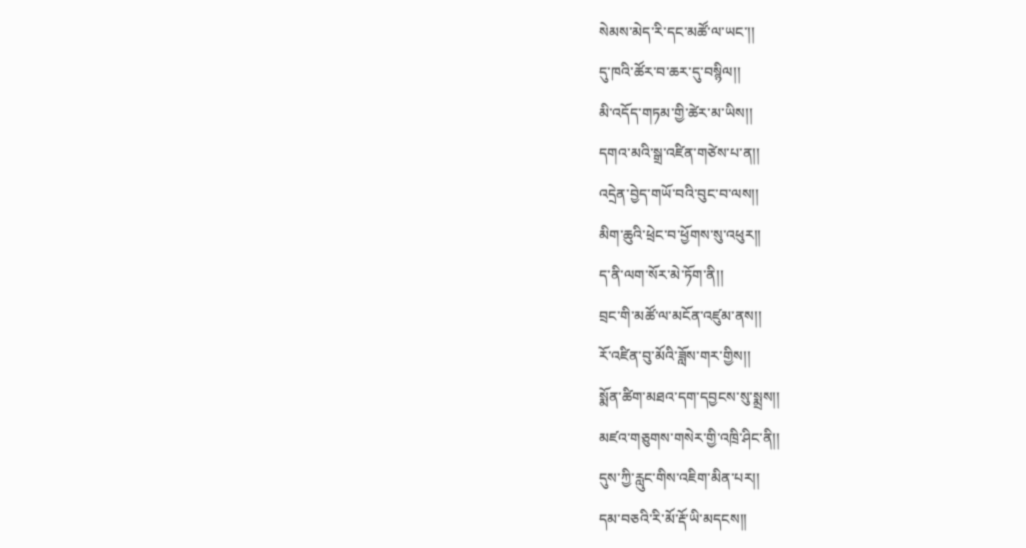སེམས་མེད་རི་དང་མཚོ་ལ་ཡང་།།
དུ་ཁའི་ཚོར་བ་ཆར་དུ་བསྙིལ།།
མི་འདོད་གཏམ་གྱི་ཚེར་མ་ཡིས།།
དགའ་མའི་སྒྲ་འཛིན་གཙེས་པ་ན།།
འདྲེན་བྱེད་གཡོ་བའི་བུང་བ་ལས།།
མིག་ཆུའི་ཕྲེང་བ་ཕྱོགས་སུ་འཕུར།།
ད་ནི་ལག་སོར་མེ་ཏོག་ནི།།
བྲང་གི་མཚོ་ལ་མངོན་འཛུམ་ནས།།
རོ་འཛིན་བུ་མོའི་ཟློས་གར་གྱིས།།
སྨོན་ཚིག་མཐའ་དག་དབྱངས་སུ་སྨྲས།།
མཛའ་གཅུགས་གསེར་གྱི་འཁྲི་ཤིང་ནི།།
དུས་ཀྱི་རླུང་གིས་འཇིག་མིན་པར།།
དམ་བཅའི་རི་མོ་རྡོ་ཡི་མདངས།།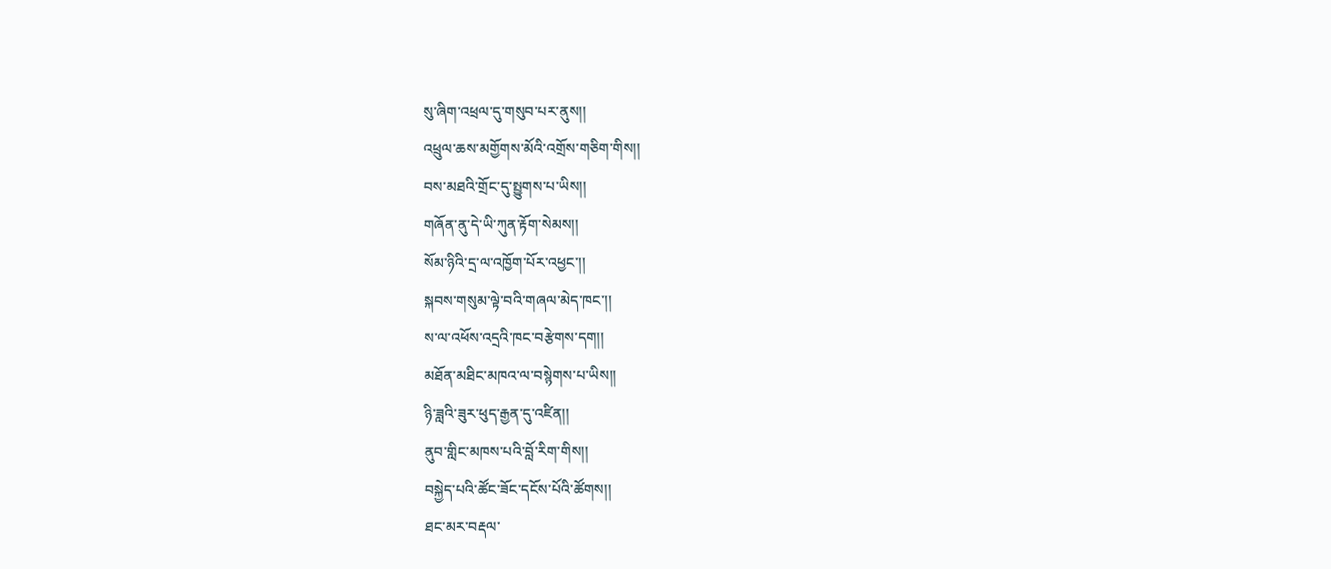སུ་ཞིག་འཕྲལ་དུ་གསུབ་པར་ནུས།།
འཕྲུལ་ཆས་མགྱོགས་མོའི་འགྲོས་གཅིག་གིས།།
བས་མཐའི་གྲོང་དུ་སྤྱུགས་པ་ཡིས།།
གཞོན་ནུ་དེ་ཡི་ཀུན་རྟོག་སེམས།།
སོམ་ཉིའི་དྲ་ལ་འཁྱོག་པོར་འཕྱང་།།
སྐབས་གསུམ་ལྟེ་བའི་གཞལ་མེད་ཁང་།།
ས་ལ་འཕོས་འདྲའི་ཁང་བརྩེགས་དག།།
མཐོན་མཐིང་མཁའ་ལ་བསྙེགས་པ་ཡིས།།
ཉི་ཟླའི་ཟུར་ཕུད་རྒྱན་དུ་འཛིན།།
ནུབ་གླིང་མཁས་པའི་བློ་རིག་གིས།།
བསྐྱེད་པའི་ཚོང་ཟོང་དངོས་པོའི་ཚོགས།།
ཐང་མར་བརྡལ་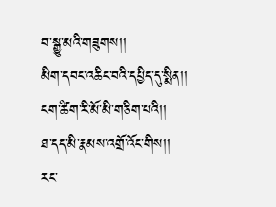བ་སྒྱུ་མའི་གཟུགས།།
མིག་དབང་འཆིང་བའི་དཔྱིད་དུ་སྨིན།།
ངག་ཚིག་རི་མོ་མི་གཅིག་པའི།།
ཐ་དད་མི་རྣམས་འགྲོ་འོང་གིས།།
རང་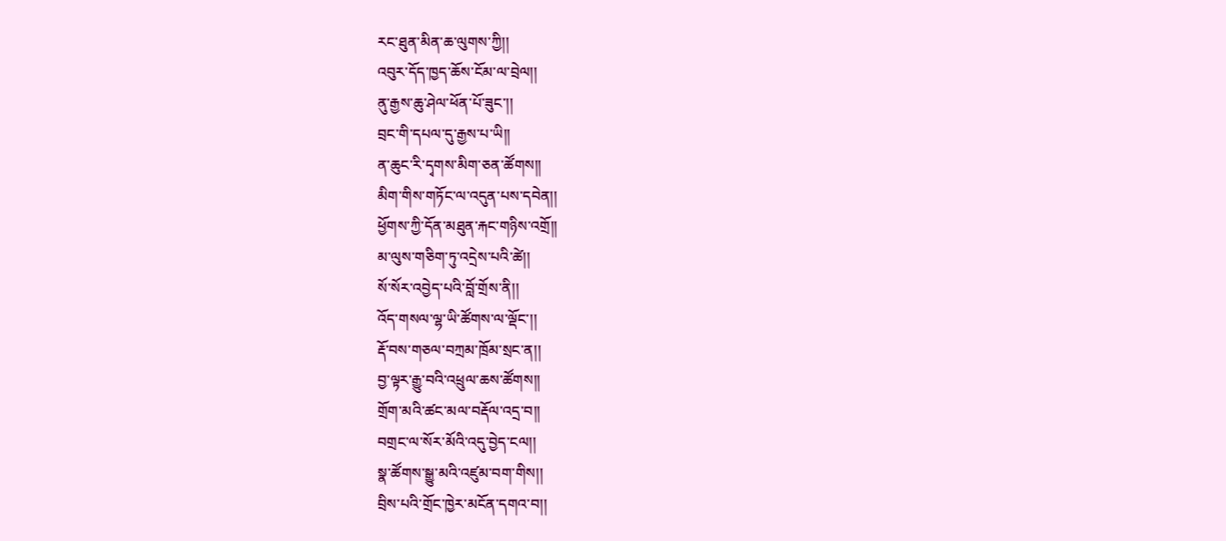རང་ཐུན་མིན་ཆ་ལུགས་ཀྱི།།
འབུར་དོད་ཁྱད་ཆོས་ངོམ་ལ་བྲེལ།།
ནུ་རྒྱས་ཆུ་ཤེལ་ཕོན་པོ་ཟུང་།།
བྲང་གི་དཔལ་དུ་རྒྱས་པ་ཡི།།
ན་ཆུང་རི་དྭགས་མིག་ཅན་ཚོགས།།
མིག་གིས་གཏོང་ལ་འདུན་པས་དབེན།།
ཕྱོགས་ཀྱི་དོན་མཐུན་རྐང་གཉིས་འགྲོ།།
མ་ལུས་གཅིག་ཏུ་འདྲེས་པའི་ཚེ།།
སོ་སོར་འབྱེད་པའི་བློ་གྲོས་ནི།།
འོད་གསལ་ལྷ་ཡི་ཚོགས་ལ་ལྡོང་།།
རྡོ་བས་གཅལ་བཀྲམ་ཁྲོམ་སྲང་ན།།
བྱ་ལྟར་རྒྱུ་བའི་འཕྲུལ་ཆས་ཚོགས།།
གྲོག་མའི་ཚང་མལ་བརྡོལ་འདྲ་བ།།
བགྲང་ལ་སོར་མོའི་འདུ་བྱེད་ངལ།།
སྣ་ཚོགས་སྒྱུ་མའི་འཛུམ་བག་གིས།།
བྲིས་པའི་གྲོང་ཁྱེར་མངོན་དགའ་བ།།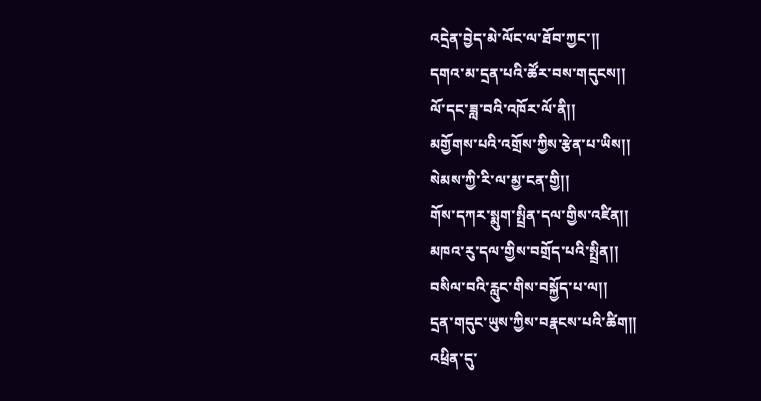འདྲེན་བྱེད་མེ་ལོང་ལ་ཐོབ་ཀྱང་།།
དགའ་མ་དྲན་པའི་ཚོར་བས་གདུངས།།
ལོ་དང་ཟླ་བའི་འཁོར་ལོ་ནི།།
མགྱོགས་པའི་འགྲོས་ཀྱིས་རྩེན་པ་ཡིས།།
སེམས་ཀྱི་རི་ལ་མྱ་ངན་གྱི།།
གོས་དཀར་སྨུག་སྤྲིན་དལ་གྱིས་འཛིན།།
མཁའ་རུ་དལ་གྱིས་བགྲོད་པའི་སྤྲིན།།
བསིལ་བའི་རླུང་གིས་བསྐྱོད་པ་ལ།།
དྲན་གདུང་ཡུས་ཀྱིས་བརྣངས་པའི་ཚིག།།
འཕྲིན་དུ་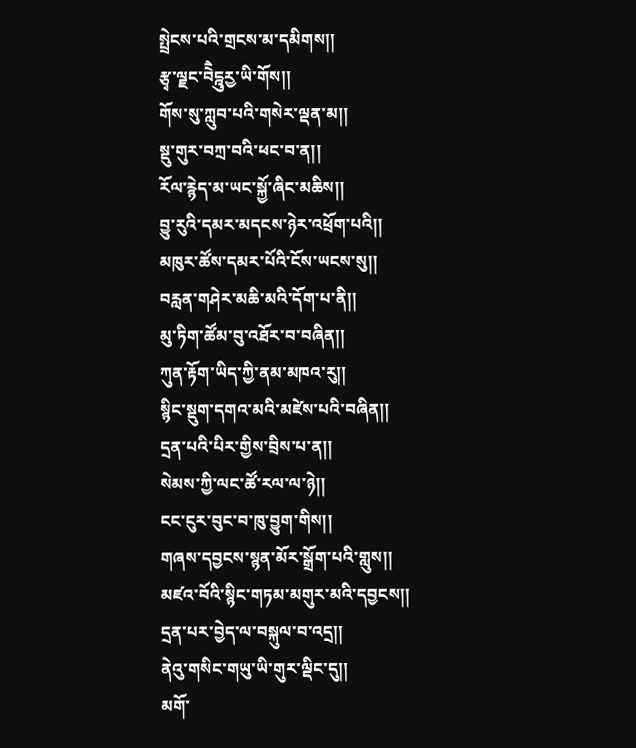སྤྲེངས་པའི་གྲངས་མ་དམིགས།།
རྩྭ་ལྗང་བེཻདྰུརྱ་ཡི་གོས།།
གོས་སུ་ཀླུབ་པའི་གསེར་ལྡན་མ།།
སྡུ་གུར་བཀྲ་བའི་ཕང་བ་ན།།
རོལ་རྙེད་མ་ཡང་སྐྱོ་ཞིང་མཆིས།།
བྱུ་རུའི་དམར་མདངས་ཉེར་འཕྲོག་པའི།།
མཁུར་ཚོས་དམར་པོའི་ངོས་ཡངས་སུ།།
བརླན་གཤེར་མཆི་མའི་དོག་པ་ནི།།
མུ་ཏིག་ཚོམ་བུ་འཐོར་བ་བཞིན།།
ཀུན་རྟོག་ཡིད་ཀྱི་ནམ་མཁའ་རུ།།
སྙིང་སྡུག་དགའ་མའི་མཛེས་པའི་བཞིན།།
དྲན་པའི་པིར་གྱིས་བྲིས་པ་ན།།
སེམས་ཀྱི་ལང་ཚོ་རལ་ལ་ཉེ།།
ངང་ངུར་བུང་བ་ཁུ་བྱུག་གིས།།
གཞས་དབྱངས་སྙན་མོར་སྒྲོག་པའི་གླུས།།
མཛའ་བོའི་སྙིང་གཏམ་མགུར་མའི་དབྱངས།།
དྲན་པར་བྱེད་ལ་བསྐུལ་བ་འདྲ།།
ནེའུ་གསིང་གཡུ་ཡི་གུར་ལྡིང་དུ།།
མགོ་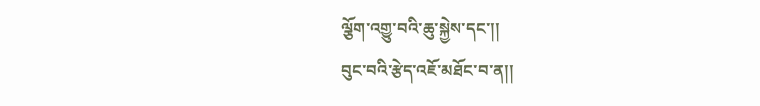ལྕོག་འགྱུ་བའི་ཆུ་སྐྱེས་དང་།།
བུང་བའི་རྩེད་འཇོ་མཐོང་བ་ན།།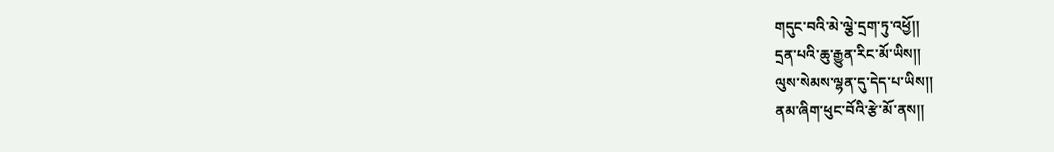གདུང་བའི་མེ་ལྕེ་དྲག་ཏུ་འཕྱོ།།
དྲན་པའི་ཆུ་རྒྱུན་རིང་མོ་ཡིས།།
ལུས་སེམས་ལྷན་དུ་དེད་པ་ཡིས།།
ནམ་ཞིག་ཕུང་བོའི་རྩེ་མོ་ནས།།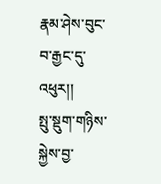རྣམ་ཤེས་བུང་བ་རྒྱང་དུ་འཕུར།།
སྤུ་སྡུག་གཉིས་སྐྱེས་བྱ་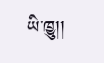ཡི་ཁྱུ།།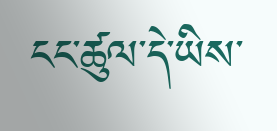ངང་ཚུལ་དེ་ཡིས་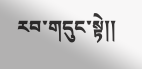རབ་གདུང་སྟེ།།